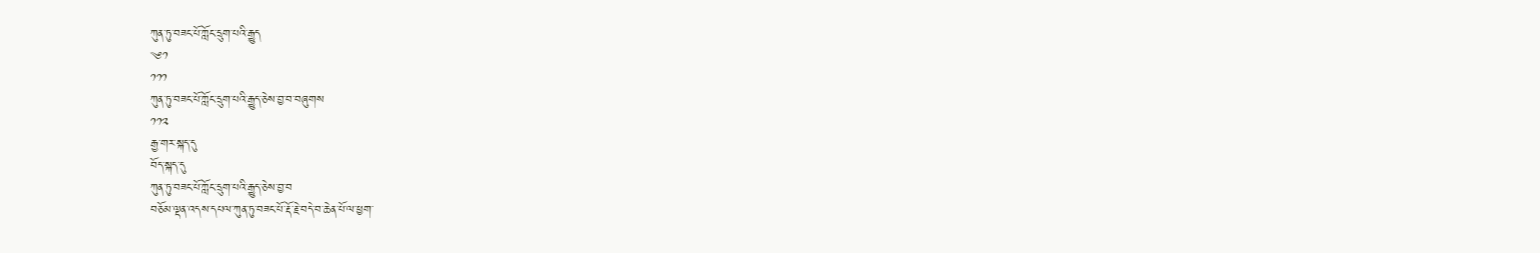ཀུན་ཏུ་བཟང་པོ་ཀློང་དྲུག་པའི་རྒྱུད
༄༡
༡༡༡
ཀུན་ཏུ་བཟང་པོ་ཀློང་དྲུག་པའི་རྒྱུད་ཅེས་བྱ་བ་བཞུགས
༡༡༢
རྒྱ་གར་སྐད་དུ
བོད་སྐད་དུ
ཀུན་ཏུ་བཟང་པོ་ཀློང་དྲུག་པའི་རྒྱུད་ཅེས་བྱ་བ
བཅོམ་ལྡན་འདས་དཔལ་ཀུན་ཏུ་བཟང་པོ་རྡོ་རྗེ་བདེ་བ་ཆེན་པོ་ལ་ཕྱག་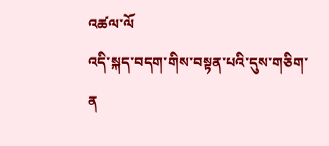འཚལ་ལོ
འདི་སྐད་བདག་གིས་བསྟན་པའི་དུས་གཅིག་ན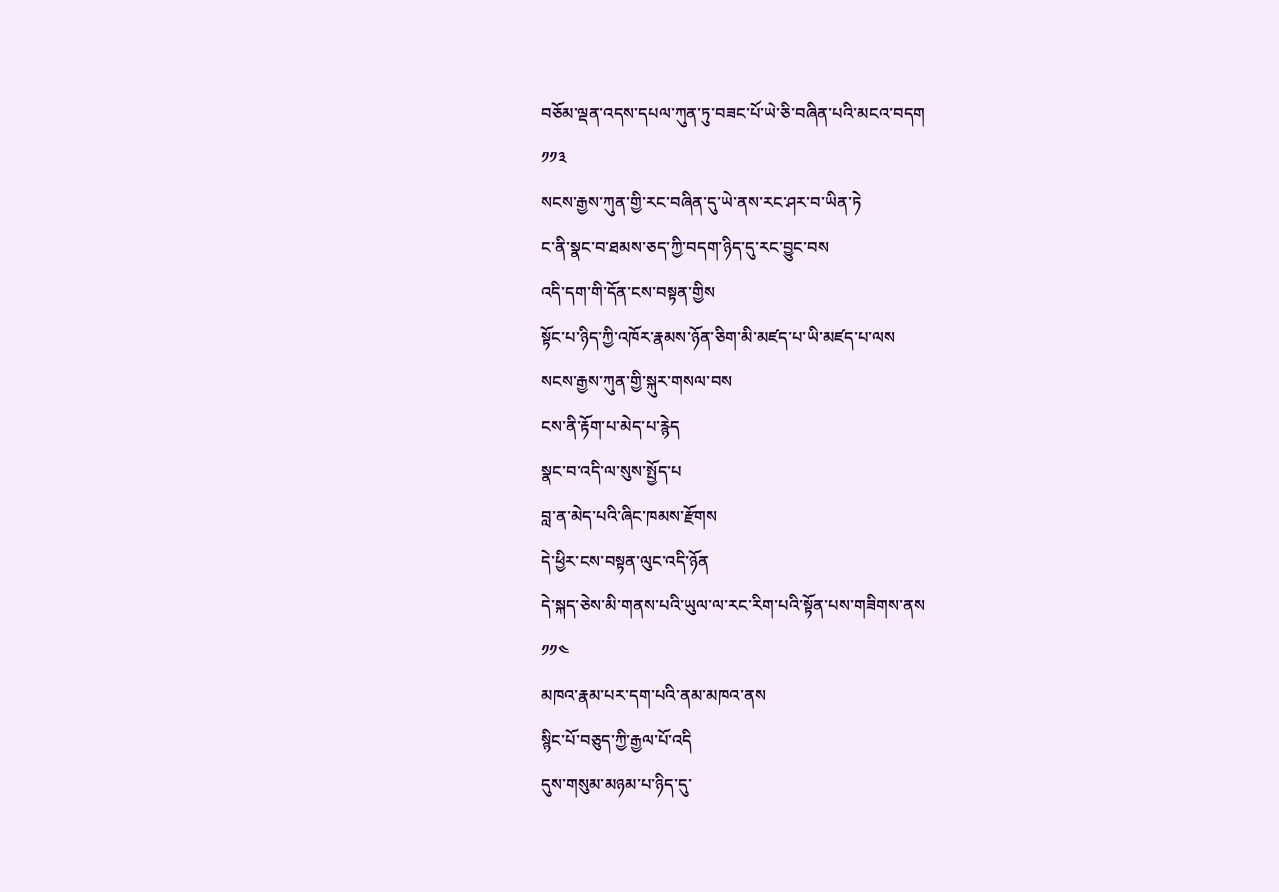བཅོམ་ལྡན་འདས་དཔལ་ཀུན་ཏུ་བཟང་པོ་ཡེ་ཅི་བཞིན་པའི་མངའ་བདག
༡༡༣
སངས་རྒྱས་ཀུན་གྱི་རང་བཞིན་དུ་ཡེ་ནས་རང་ཤར་བ་ཡིན་ཏེ
ང་ནི་སྣང་བ་ཐམས་ཅད་ཀྱི་བདག་ཉིད་དུ་རང་བྱུང་བས
འདི་དག་གི་དོན་ངས་བསྟན་གྱིས
སྟོང་པ་ཉིད་ཀྱི་འཁོར་རྣམས་ཉོན་ཅིག་མི་མཛད་པ་ཡི་མཛད་པ་ལས
སངས་རྒྱས་ཀུན་གྱི་སྐུར་གསལ་བས
ངས་ནི་རྟོག་པ་མེད་པ་རྙེད
སྣང་བ་འདི་ལ་སུས་སྤྱོད་པ
བླ་ན་མེད་པའི་ཞིང་ཁམས་རྫོགས
དེ་ཕྱིར་ངས་བསྟན་ལུང་འདི་ཉོན
དེ་སྐད་ཅེས་མི་གནས་པའི་ཡུལ་ལ་རང་རིག་པའི་སྟོན་པས་གཟིགས་ནས
༡༡༤
མཁའ་རྣམ་པར་དག་པའི་ནམ་མཁའ་ནས
སྙིང་པོ་བཅུད་ཀྱི་རྒྱལ་པོ་འདི
དུས་གསུམ་མཉམ་པ་ཉིད་དུ་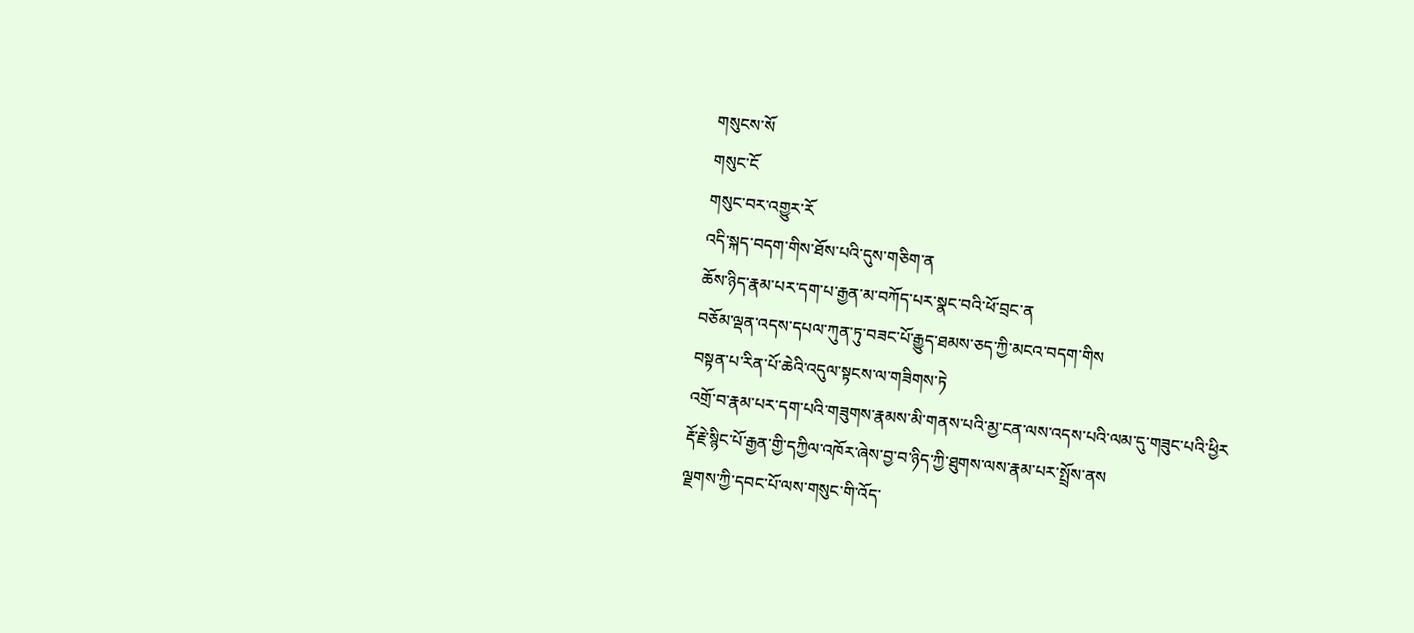གསུངས་སོ
གསུང་ངོ
གསུང་བར་འགྱུར་རོ
འདི་སྐད་བདག་གིས་ཐོས་པའི་དུས་གཅིག་ན
ཆོས་ཉིད་རྣམ་པར་དག་པ་རྒྱན་མ་བཀོད་པར་སྣང་བའི་ཕོ་བྲང་ན
བཅོམ་ལྡན་འདས་དཔལ་ཀུན་ཏུ་བཟང་པོ་རྒྱུད་ཐམས་ཅད་ཀྱི་མངའ་བདག་གིས
བསྟན་པ་རིན་པོ་ཆེའི་འདུལ་སྟངས་ལ་གཟིགས་ཏེ
འགྲོ་བ་རྣམ་པར་དག་པའི་གཟུགས་རྣམས་མི་གནས་པའི་མྱ་ངན་ལས་འདས་པའི་ལམ་དུ་གཟུང་པའི་ཕྱིར
རྡོ་རྗེ་སྙིང་པོ་རྒྱན་གྱི་དཀྱིལ་འཁོར་ཞེས་བྱ་བ་ཉིད་ཀྱི་ཐུགས་ལས་རྣམ་པར་སྤྲོས་ནས
ལྗགས་ཀྱི་དབང་པོ་ལས་གསུང་གི་འོད་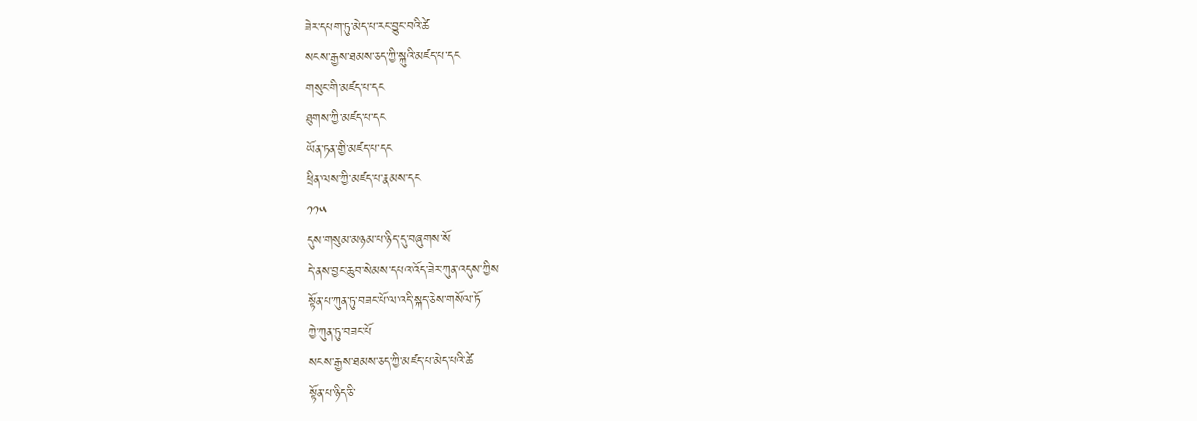ཟེར་དཔག་ཏུ་མེད་པ་རང་བྱུང་བའི་ཚེ
སངས་རྒྱས་ཐམས་ཅད་ཀྱི་སྐུའི་མཛད་པ་དང
གསུང་གི་མཛད་པ་དང
ཐུགས་ཀྱི་མཛད་པ་དང
ཡོན་ཏན་གྱི་མཛད་པ་དང
ཕྲིན་ལས་ཀྱི་མཛད་པ་རྣམས་དང
༡༡༥
དུས་གསུམ་མཉམ་པ་ཉིད་དུ་བཞུགས་སོ
དེ་ནས་བྱང་ཆུབ་སེམས་དཔའ་འོད་ཟེར་ཀུན་འདུས་ཀྱིས
སྟོན་པ་ཀུན་ཏུ་བཟང་པོ་ལ་འདི་སྐད་ཅེས་གསོལ་ཏོ
ཀྱེ་ཀུན་ཏུ་བཟང་པོ
སངས་རྒྱས་ཐམས་ཅད་ཀྱི་མཛད་པ་མེད་པའི་ཚེ
སྟོན་པ་ཉིད་ཅི་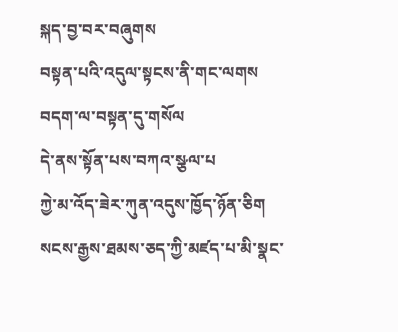སྐད་བྱ་བར་བཞུགས
བསྟན་པའི་འདུལ་སྟངས་ནི་གང་ལགས
བདག་ལ་བསྟན་དུ་གསོལ
དེ་ནས་སྟོན་པས་བཀའ་སྩལ་པ
ཀྱེ་མ་འོད་ཟེར་ཀུན་འདུས་ཁྱོད་ཉོན་ཅིག
སངས་རྒྱས་ཐམས་ཅད་ཀྱི་མཛད་པ་མི་སྣང་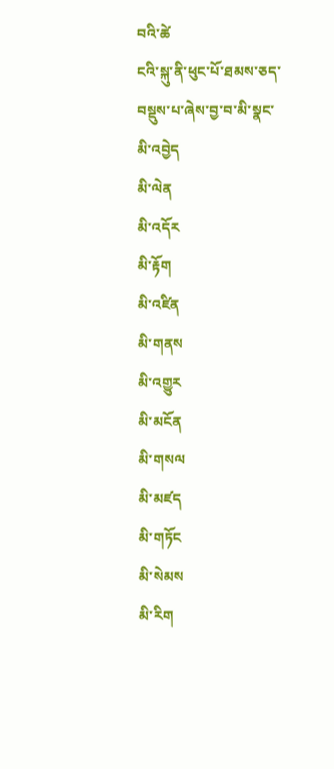བའི་ཚེ
ངའི་སྐུ་ནི་ཕུང་པོ་ཐམས་ཅད་བསྡུས་པ་ཞེས་བྱ་བ་མི་སྣང་མི་འབྱེད
མི་ལེན
མི་འདོར
མི་རྟོག
མི་འཛིན
མི་གནས
མི་འགྱུར
མི་མངོན
མི་གསལ
མི་མཛད
མི་གཏོང
མི་སེམས
མི་རིག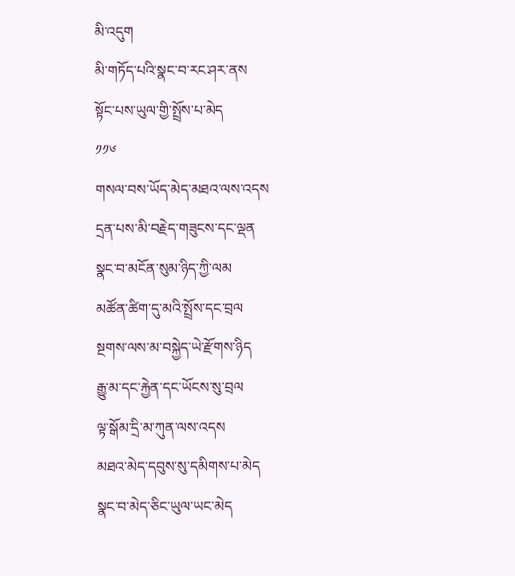མི་འདུག
མི་གཏོད་པའི་སྣང་བ་རང་ཤར་ནས
སྟོང་པས་ཡུལ་གྱི་སྤྲོས་པ་མེད
༡༡༦
གསལ་བས་ཡོད་མེད་མཐའ་ལས་འདས
དྲན་པས་མི་བརྗེད་གཟུངས་དང་ལྡན
སྣང་བ་མངོན་སུམ་ཉིད་ཀྱི་ལམ
མཚོན་ཚིག་དུ་མའི་སྤྲོས་དང་བྲལ
སྔགས་ལས་མ་བསྐྱེད་ཡེ་རྫོགས་ཉིད
རྒྱུ་མ་དང་རྐྱེན་དང་ཡོངས་སུ་བྲལ
ལྟ་སྒོམ་དྲི་མ་ཀུན་ལས་འདས
མཐའ་མེད་དབུས་སུ་དམིགས་པ་མེད
སྣང་བ་མེད་ཅིང་ཡུལ་ཡང་མེད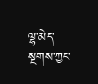ལྷ་མེད་སྔགས་ཀྱང་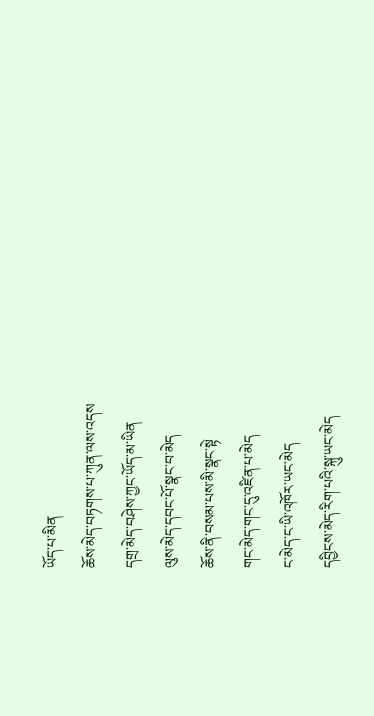ཡོད་པ་མིན
ཆོས་མེད་བཏགས་པ་ཀུན་ལས་འདས
དགྲ་མེད་བཤེས་ཀྱང་ཡོད་མ་ཡིན
ལུས་མེད་དབང་པོ་སྣང་བ་མེད
ཆོས་ནི་བསམ་པས་མི་སྣང་སྟེ
གང་མེད་གང་དུ་འཛིན་པ་མེད
ང་མེད་ང་ཡི་འཁོར་ཡང་མེད
དབྱིངས་མེད་རིག་པའི་སྐུ་ཡང་མེད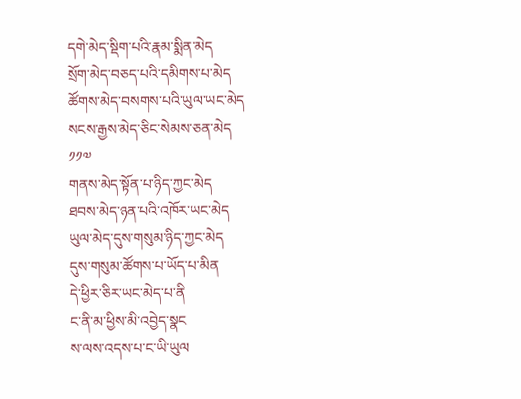དགེ་མེད་སྡིག་པའི་རྣམ་སྨིན་མེད
སྲོག་མེད་བཅད་པའི་དམིགས་པ་མེད
ཚོགས་མེད་བསགས་པའི་ཡུལ་ཡང་མེད
སངས་རྒྱས་མེད་ཅིང་སེམས་ཅན་མེད
༡༡༧
གནས་མེད་སྟོན་པ་ཉིད་ཀྱང་མེད
ཐབས་མེད་ཉན་པའི་འཁོར་ཡང་མེད
ཡུལ་མེད་དུས་གསུམ་ཉིད་ཀྱང་མེད
དུས་གསུམ་ཚོགས་པ་ཡོད་པ་མིན
དེ་ཕྱིར་ཅིར་ཡང་མེད་པ་ནི
ང་ནི་མ་ཕྱིས་མི་འབྱེད་སྣང
ས་ལས་འདས་པ་ང་ཡི་ཡུལ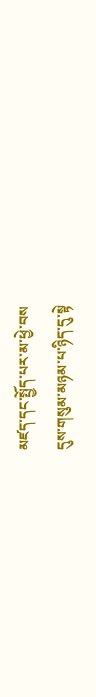མཛད་དང་སྤྱོད་པར་མ་ཕྱེ་བས
དུས་གསུམ་མཉམ་པ་ཉིད་དུ་སྟེ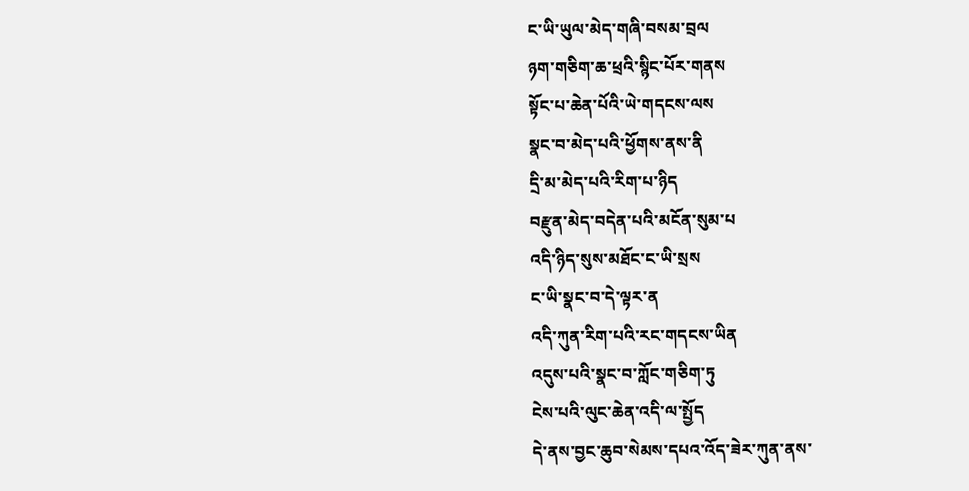ང་ཡི་ཡུལ་མེད་གཞི་བསམ་བྲལ
ཉག་གཅིག་ཆ་ཕྲའི་སྙིང་པོར་གནས
སྟོང་པ་ཆེན་པོའི་ཡེ་གདངས་ལས
སྣང་བ་མེད་པའི་ཕྱོགས་ནས་ནི
དྲི་མ་མེད་པའི་རིག་པ་ཉིད
བརྫུན་མེད་བདེན་པའི་མངོན་སུམ་པ
འདི་ཉིད་སུས་མཐོང་ང་ཡི་སྲས
ང་ཡི་སྣང་བ་དེ་ལྟར་ན
འདི་ཀུན་རིག་པའི་རང་གདངས་ཡིན
འདུས་པའི་སྣང་བ་ཀློང་གཅིག་ཏུ
ངེས་པའི་ལུང་ཆེན་འདི་ལ་སྤྱོད
དེ་ནས་བྱང་ཆུབ་སེམས་དཔའ་འོད་ཟེར་ཀུན་ནས་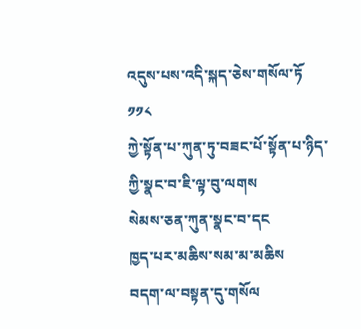འདུས་པས་འདི་སྐད་ཅེས་གསོལ་ཏོ
༡༡༨
ཀྱེ་སྟོན་པ་ཀུན་ཏུ་བཟང་པོ་སྟོན་པ་ཉིད་ཀྱི་སྣང་བ་ཇི་ལྟ་བུ་ལགས
སེམས་ཅན་ཀུན་སྣང་བ་དང
ཁྱད་པར་མཆིས་སམ་མ་མཆིས
བདག་ལ་བསྟན་དུ་གསོལ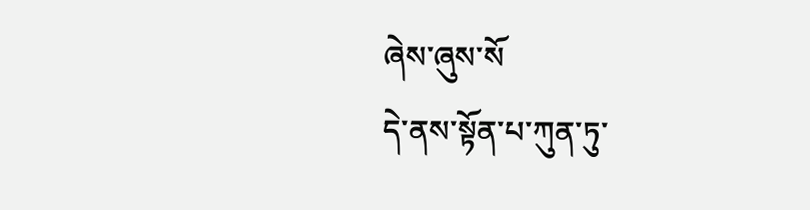ཞེས་ཞུས་སོ
དེ་ནས་སྟོན་པ་ཀུན་ཏུ་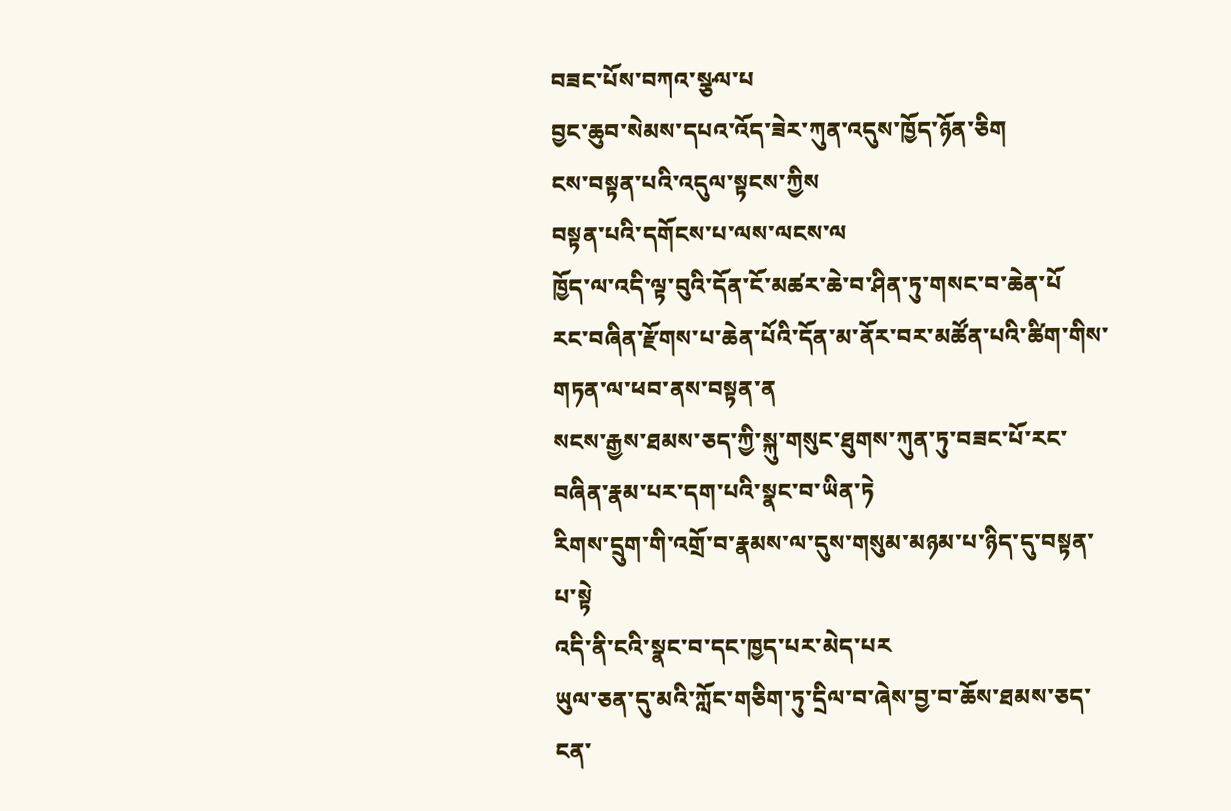བཟང་པོས་བཀའ་སྩལ་པ
བྱང་ཆུབ་སེམས་དཔའ་འོད་ཟེར་ཀུན་འདུས་ཁྱོད་ཉོན་ཅིག
ངས་བསྟན་པའི་འདུལ་སྟངས་ཀྱིས
བསྟན་པའི་དགོངས་པ་ལས་ལངས་ལ
ཁྱོད་ལ་འདི་ལྟ་བུའི་དོན་ངོ་མཚར་ཆེ་བ་ཤིན་ཏུ་གསང་བ་ཆེན་པོ
རང་བཞིན་རྫོགས་པ་ཆེན་པོའི་དོན་མ་ནོར་བར་མཚོན་པའི་ཚིག་གིས་གཏན་ལ་ཕབ་ནས་བསྟན་ན
སངས་རྒྱས་ཐམས་ཅད་ཀྱི་སྐུ་གསུང་ཐུགས་ཀུན་ཏུ་བཟང་པོ་རང་བཞིན་རྣམ་པར་དག་པའི་སྣང་བ་ཡིན་ཏེ
རིགས་དྲུག་གི་འགྲོ་བ་རྣམས་ལ་དུས་གསུམ་མཉམ་པ་ཉིད་དུ་བསྟན་པ་སྟེ
འདི་ནི་ངའི་སྣང་བ་དང་ཁྱད་པར་མེད་པར
ཡུལ་ཅན་དུ་མའི་ཀློང་གཅིག་ཏུ་དྲིལ་བ་ཞེས་བྱ་བ་ཆོས་ཐམས་ཅད་ངན་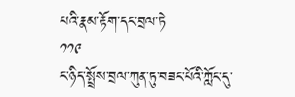པའི་རྣམ་རྟོག་དང་བྲལ་ཏེ
༡༡༩
ང་ཉིད་སྤྲོས་བྲལ་ཀུན་ཏུ་བཟང་པོའི་ཀློང་དུ་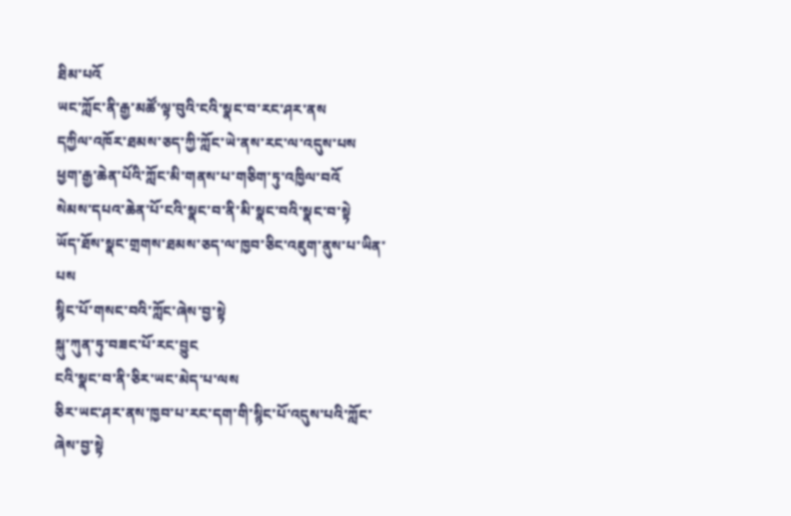ཐིམ་པའོ
ཡང་ཀློང་ནི་རྒྱ་མཚོ་ལྟ་བུའི་ངའི་སྣང་བ་རང་ཤར་ནས
དཀྱིལ་འཁོར་ཐམས་ཅད་ཀྱི་ཀློང་ཡེ་ནས་རང་ལ་འདུས་པས
ཕྱག་རྒྱ་ཆེན་པོའི་ཀློང་མི་གནས་པ་གཅིག་ཏུ་འཁྱིལ་བའོ
སེམས་དཔའ་ཆེན་པོ་ངའི་སྣང་བ་ནི་མི་སྣང་བའི་སྣང་བ་སྟེ
ཡོད་ཐོས་སྣང་གྲགས་ཐམས་ཅད་ལ་ཁྱབ་ཅིང་འཇུག་ནུས་པ་ཡིན་པས
སྙིང་པོ་གསང་བའི་ཀློང་ཞེས་བྱ་སྟེ
སྐུ་ཀུན་ཏུ་བཟང་པོ་རང་བྱུང
ངའི་སྣང་བ་ནི་ཅིར་ཡང་མེད་པ་ལས
ཅིར་ཡང་ཤར་ནས་ཁྱབ་པ་རང་དག་གི་སྙིང་པོ་འདུས་པའི་ཀློང་ཞེས་བྱ་སྟེ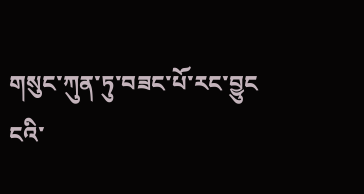གསུང་ཀུན་ཏུ་བཟང་པོ་རང་བྱུང
ངའི་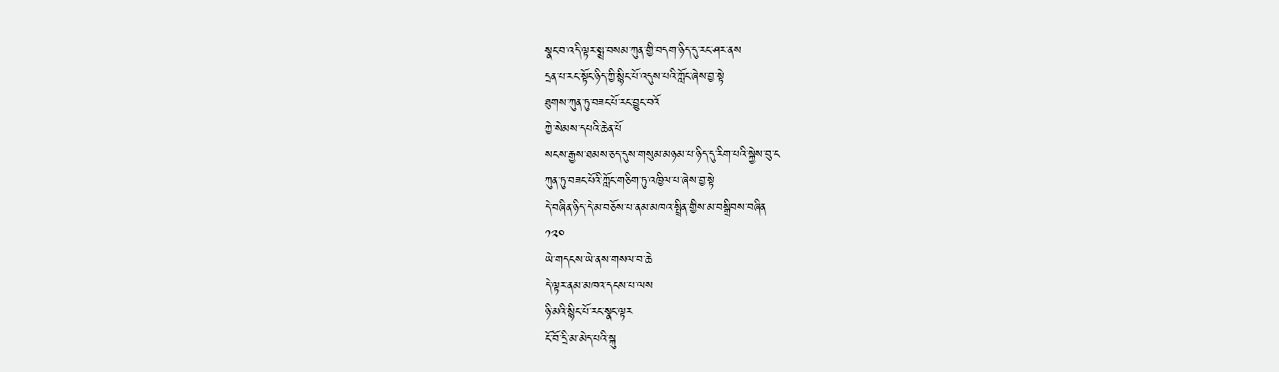སྣང་བ་འདི་ལྟར་སྨྲ་བསམ་ཀུན་གྱི་བདག་ཉིད་དུ་རང་ཤར་ནས
དྲན་པ་རང་སྟོང་ཉིད་ཀྱི་སྙིང་པོ་འདུས་པའི་ཀློང་ཞེས་བྱ་སྟེ
ཐུགས་ཀུན་ཏུ་བཟང་པོ་རང་བྱུང་བའོ
ཀྱེ་སེམས་དཔའི་ཆེན་པོ
སངས་རྒྱས་ཐམས་ཅད་དུས་གསུམ་མཉམ་པ་ཉིད་དུ་རིག་པའི་སྐྱེས་བུ་ང
ཀུན་ཏུ་བཟང་པོའི་ཀློང་གཅིག་ཏུ་འཁྱིལ་པ་ཞེས་བྱ་སྟེ
དེ་བཞིན་ཉིད་དེ་མ་བཅོས་པ་ནམ་མཁའ་སྤྲིན་གྱིས་མ་བསྒྲིབས་བཞིན
༡༢༠
ཡེ་གདངས་ཡེ་ནས་གསལ་བ་ཆེ
དེ་ལྟར་ནམ་མཁའ་དངས་པ་ལས
ཉི་མའི་སྙིང་པོ་རང་སྣང་ལྟར
ངོ་བོ་དྲི་མ་མེད་པའི་སྐུ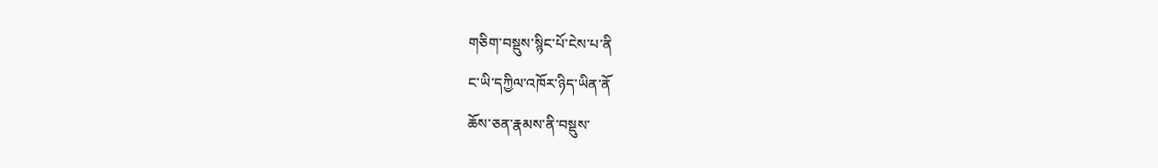གཅིག་བསྡུས་སྙིང་པོ་ངེས་པ་ནི
ང་ཡི་དཀྱིལ་འཁོར་ཉིད་ཡིན་ནོ
ཆོས་ཅན་རྣམས་ནི་བསྡུས་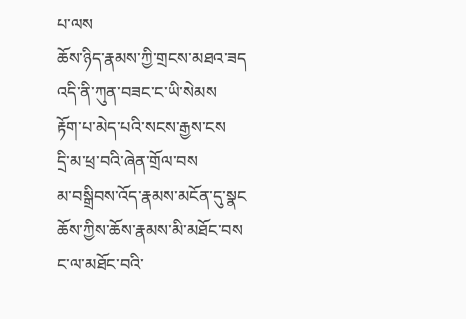པ་ལས
ཆོས་ཉིད་རྣམས་ཀྱི་གྲངས་མཐའ་ཟད
འདི་ནི་ཀུན་བཟང་ང་ཡི་སེམས
རྟོག་པ་མེད་པའི་སངས་རྒྱས་ངས
དྲི་མ་ཕྲ་བའི་ཞེན་གྲོལ་བས
མ་བསྒྲིབས་འོད་རྣམས་མངོན་དུ་སྣང
ཆོས་ཀྱིས་ཆོས་རྣམས་མི་མཐོང་བས
ང་ལ་མཐོང་བའི་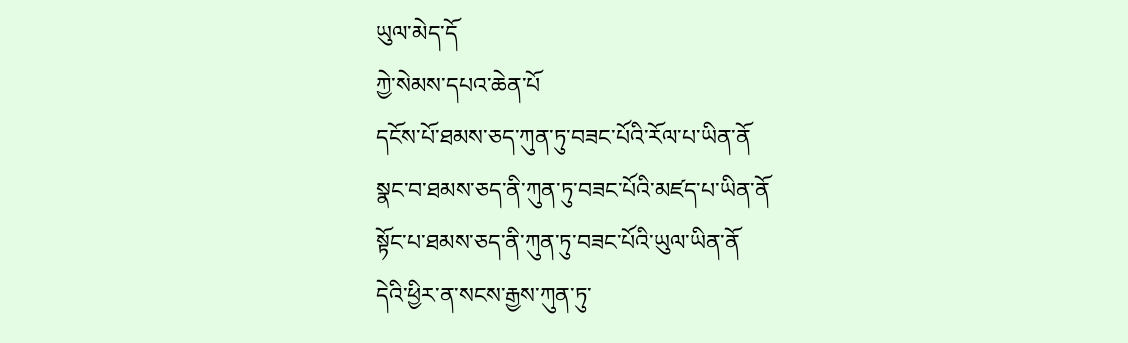ཡུལ་མེད་དོ
ཀྱེ་སེམས་དཔའ་ཆེན་པོ
དངོས་པོ་ཐམས་ཅད་ཀུན་ཏུ་བཟང་པོའི་རོལ་པ་ཡིན་ནོ
སྣང་བ་ཐམས་ཅད་ནི་ཀུན་ཏུ་བཟང་པོའི་མཛད་པ་ཡིན་ནོ
སྟོང་པ་ཐམས་ཅད་ནི་ཀུན་ཏུ་བཟང་པོའི་ཡུལ་ཡིན་ནོ
དེའི་ཕྱིར་ན་སངས་རྒྱས་ཀུན་ཏུ་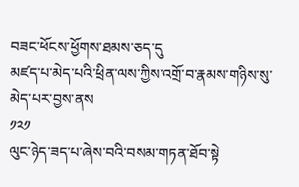བཟང་ཕོངས་ཕྱོགས་ཐམས་ཅད་དུ
མཛད་པ་མེད་པའི་ཕྲིན་ལས་ཀྱིས་འགྲོ་བ་རྣམས་གཉིས་སུ་མེད་པར་བྱས་ནས
༡༢༡
ལུང་ཉེད་ཟད་པ་ཞེས་བའི་བསམ་གཏན་ཐོབ་སྟེ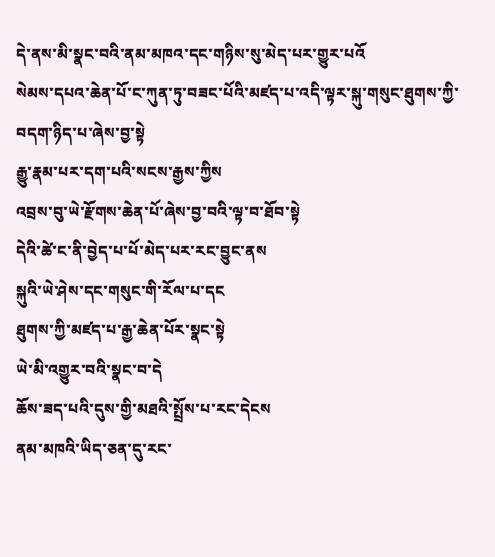དེ་ནས་མི་སྣང་བའི་ནམ་མཁའ་དང་གཉིས་སུ་མེད་པར་གྱུར་པའོ
སེམས་དཔའ་ཆེན་པོ་ང་ཀུན་ཏུ་བཟང་པོའི་མཛད་པ་འདི་ལྟར་སྐུ་གསུང་ཐུགས་ཀྱི་བདག་ཉིད་པ་ཞེས་བྱ་སྟེ
རྒྱུ་རྣམ་པར་དག་པའི་སངས་རྒྱས་ཀྱིས
འབྲས་བུ་ཡེ་རྫོགས་ཆེན་པོ་ཞེས་བྱ་བའི་ལྟ་བ་ཐོབ་སྟེ
དེའི་ཚེ་ང་ནི་བྱེད་པ་པོ་མེད་པར་རང་བྱུང་ནས
སྐུའི་ཡེ་ཤེས་དང་གསུང་གི་རོལ་པ་དང
ཐུགས་ཀྱི་མཛད་པ་རྒྱ་ཆེན་པོར་སྣང་སྟེ
ཡེ་མི་འགྱུར་བའི་སྣང་བ་དེ
ཆོས་ཟད་པའི་དུས་གྱི་མཐའི་སྤྲོས་པ་རང་དེངས
ནམ་མཁའི་ཡིད་ཅན་དུ་རང་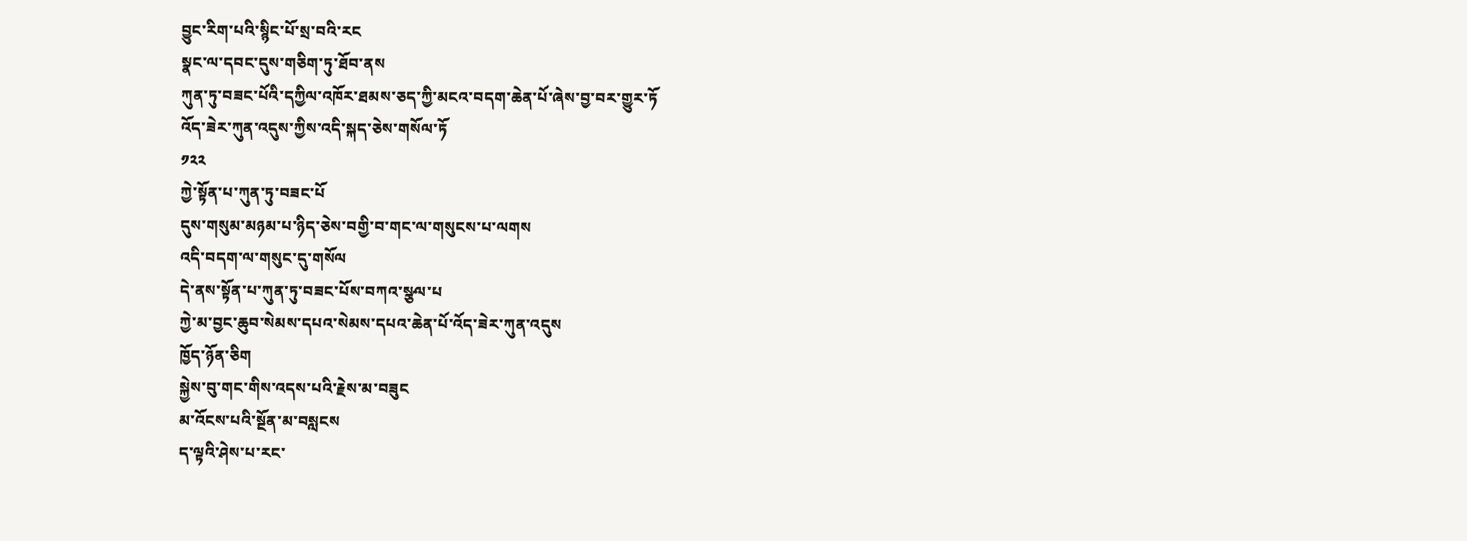བྱུང་རིག་པའི་སྙིང་པོ་སྲ་བའི་རང
སྣང་ལ་དབང་དུས་གཅིག་ཏུ་ཐོབ་ནས
ཀུན་ཏུ་བཟང་པོའི་དཀྱིལ་འཁོར་ཐམས་ཅད་ཀྱི་མངའ་བདག་ཆེན་པོ་ཞེས་བྱ་བར་གྱུར་ཏོ
འོད་ཟེར་ཀུན་འདུས་ཀྱིས་འདི་སྐད་ཅེས་གསོལ་ཏོ
༡༢༢
ཀྱེ་སྟོན་པ་ཀུན་ཏུ་བཟང་པོ
དུས་གསུམ་མཉམ་པ་ཉིད་ཅེས་བགྱི་བ་གང་ལ་གསུངས་པ་ལགས
འདི་བདག་ལ་གསུང་དུ་གསོལ
དེ་ནས་སྟོན་པ་ཀུན་ཏུ་བཟང་པོས་བཀའ་སྩལ་པ
ཀྱེ་མ་བྱང་ཆུབ་སེམས་དཔའ་སེམས་དཔའ་ཆེན་པོ་འོད་ཟེར་ཀུན་འདུས
ཁྱོད་ཉོན་ཅིག
སྐྱེས་བུ་གང་གིས་འདས་པའི་རྗེས་མ་བཟུང
མ་འོངས་པའི་སྔོན་མ་བསླངས
ད་ལྟའི་ཤེས་པ་རང་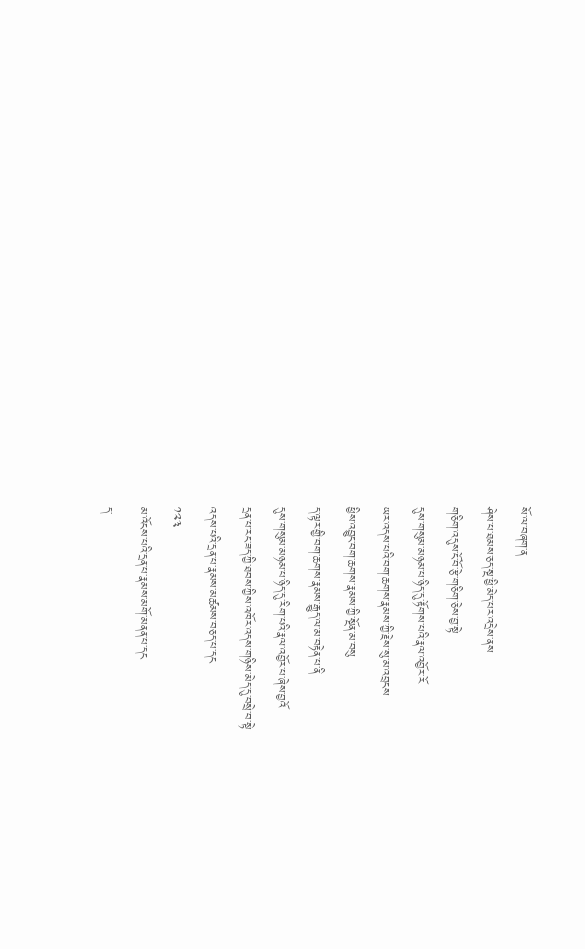སོ་ལ་བཞག་ན
ཤེས་པ་ཐམས་ཅད་སྔ་ཕྱི་མེད་པར་འདྲེས་ནས
གཅིག་འདུས་ངོ་བོ་རྩེ་གཅིག་ཅེས་བྱ་སྟེ
དུས་གསུམ་མཉམ་པ་ཉིད་དུ་རྟོགས་པའི་རྣལ་འབྱོར་རོ
ཡར་འདས་པའི་བག་ཆགས་རྣམས་ཀྱི་རྗེས་སུ་མ་འབྲངས
ཕྱིས་འབྱུང་བག་ཆགས་རྣམས་ཀྱི་སྔོན་མ་བསུ
ད་ལྟར་གྱི་བག་ཆགས་རྣམས་རྒྱུད་ལ་མ་བརྟེན་པ་ནི
དུས་གསུམ་མཉམ་པ་ཉིད་དུ་རིག་པའི་རྣལ་འབྱོར་པ་ཞེས་བྱའོ
དྲན་པ་རང་ཟད་ཀྱི་ཐབས་ཀྱིས་འཁོར་འདས་གཉིས་མེད་དུ་བསྲེ་བ་སྟེ
འདས་པའི་དྲན་པ་རྣམས་མཚམས་བཅད་པ་དང
༡༢༣
མ་འོངས་པའི་དྲན་པ་རྣམས་མགོ་མནན་པ་དང
ད་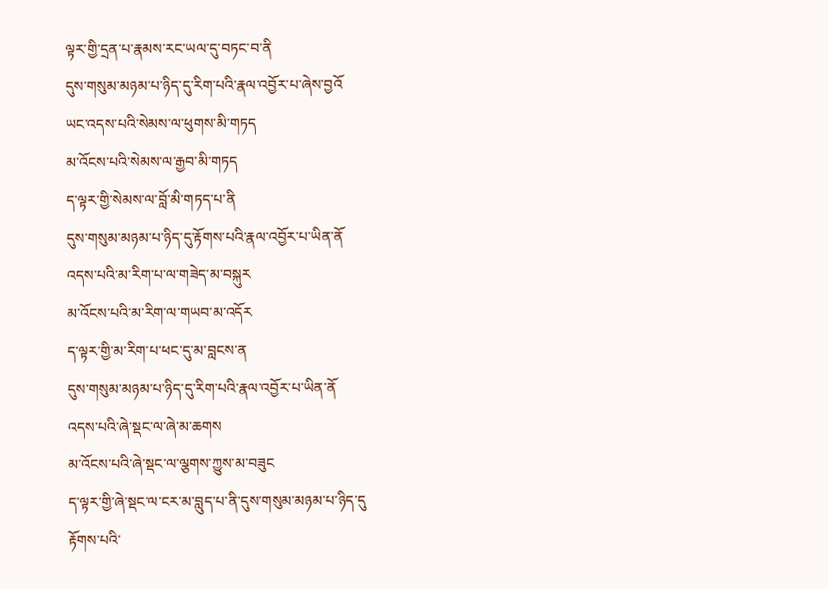ལྟར་གྱི་དྲན་པ་རྣམས་རང་ཡལ་དུ་བཏང་བ་ནི
དུས་གསུམ་མཉམ་པ་ཉིད་དུ་རིག་པའི་རྣལ་འབྱོར་པ་ཞེས་བྱའོ
ཡང་འདས་པའི་སེམས་ལ་ཕུགས་མི་གཏད
མ་འོངས་པའི་སེམས་ལ་རྒྱབ་མི་གཏད
ད་ལྟར་གྱི་སེམས་ལ་བློ་མི་གཏད་པ་ནི
དུས་གསུམ་མཉམ་པ་ཉིད་དུ་རྟོགས་པའི་རྣལ་འབྱོར་པ་ཡིན་ནོ
འདས་པའི་མ་རིག་པ་ལ་གཟེད་མ་བསྐུར
མ་འོངས་པའི་མ་རིག་ལ་གཡབ་མ་འདོར
ད་ལྟར་གྱི་མ་རིག་པ་ཕང་དུ་མ་བླངས་ན
དུས་གསུམ་མཉམ་པ་ཉིད་དུ་རིག་པའི་རྣལ་འབྱོར་པ་ཡིན་ནོ
འདས་པའི་ཞེ་སྡང་ལ་ཞེ་མ་ཆགས
མ་འོངས་པའི་ཞེ་སྡང་ལ་ལྕགས་ཀྱུས་མ་བཟུང
ད་ལྟར་གྱི་ཞེ་སྡང་ལ་ངར་མ་བླུད་པ་ནི་དུས་གསུམ་མཉམ་པ་ཉིད་དུ
རྟོགས་པའི་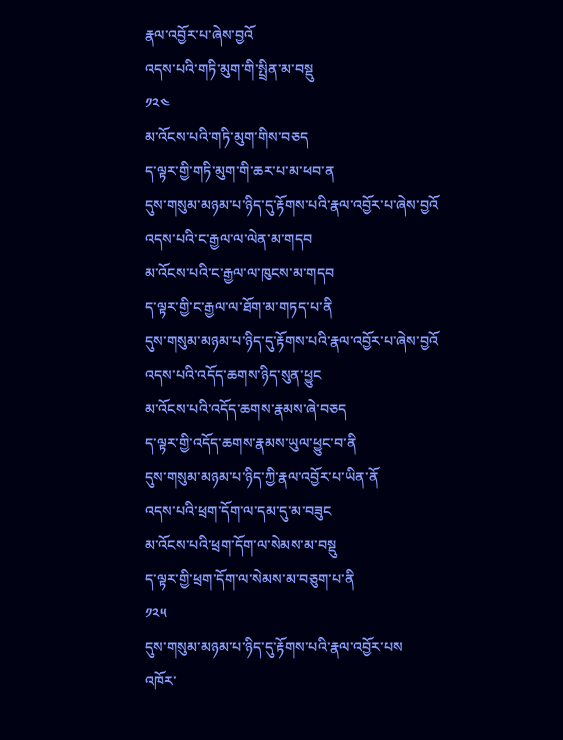རྣལ་འབྱོར་པ་ཞེས་བྱའོ
འདས་པའི་གཏི་མུག་གི་སྤྲིན་མ་བསྡུ
༡༢༤
མ་འོངས་པའི་གཏི་མུག་གིས་བཅད
ད་ལྟར་གྱི་གཏི་མུག་གི་ཆར་པ་མ་ཕབ་ན
དུས་གསུམ་མཉམ་པ་ཉིད་དུ་རྟོགས་པའི་རྣལ་འབྱོར་པ་ཞེས་བྱའོ
འདས་པའི་ང་རྒྱལ་ལ་ལེན་མ་གདབ
མ་འོངས་པའི་ང་རྒྱལ་ལ་ཁུངས་མ་གདབ
ད་ལྟར་གྱི་ང་རྒྱལ་ལ་ཐོག་མ་གཏད་པ་ནི
དུས་གསུམ་མཉམ་པ་ཉིད་དུ་རྟོགས་པའི་རྣལ་འབྱོར་པ་ཞེས་བྱའོ
འདས་པའི་འདོད་ཆགས་ཉིད་སུན་ཕྱུང
མ་འོངས་པའི་འདོད་ཆགས་རྣམས་ཞེ་བཅད
ད་ལྟར་གྱི་འདོད་ཆགས་རྣམས་ཡུལ་ཕྱུང་བ་ནི
དུས་གསུམ་མཉམ་པ་ཉིད་ཀྱི་རྣལ་འབྱོར་པ་ཡིན་ནོ
འདས་པའི་ཕྲག་དོག་ལ་དམ་དུ་མ་བཟུང
མ་འོངས་པའི་ཕྲག་དོག་ལ་སེམས་མ་བསྡུ
ད་ལྟར་གྱི་ཕྲག་དོག་ལ་སེམས་མ་བཅུག་པ་ནི
༡༢༥
དུས་གསུམ་མཉམ་པ་ཉིད་དུ་རྟོགས་པའི་རྣལ་འབྱོར་པས
འཁོར་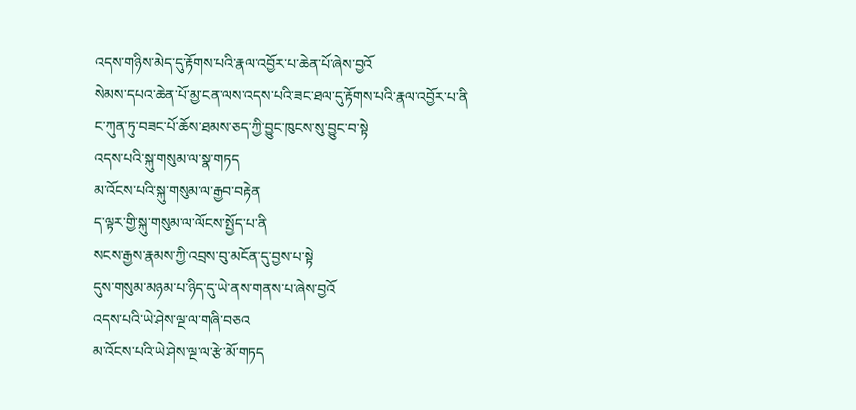འདས་གཉིས་མེད་དུ་རྟོགས་པའི་རྣལ་འབྱོར་པ་ཆེན་པོ་ཞེས་བྱའོ
སེམས་དཔའ་ཆེན་པོ་མྱ་ངན་ལས་འདས་པའི་ཟང་ཐལ་དུ་རྟོགས་པའི་རྣལ་འབྱོར་པ་ནི
ང་ཀུན་ཏུ་བཟང་པོ་ཆོས་ཐམས་ཅད་ཀྱི་བྱུང་ཁུངས་སུ་བྱུང་བ་སྟེ
འདས་པའི་སྐུ་གསུམ་ལ་སྣ་གཏད
མ་འོངས་པའི་སྐུ་གསུམ་ལ་རྒྱབ་བརྟེན
ད་ལྟར་གྱི་སྐུ་གསུམ་ལ་ལོངས་སྤྱོད་པ་ནི
སངས་རྒྱས་རྣམས་ཀྱི་འབྲས་བུ་མངོན་དུ་བྱས་པ་སྟེ
དུས་གསུམ་མཉམ་པ་ཉིད་དུ་ཡེ་ནས་གནས་པ་ཞེས་བྱའོ
འདས་པའི་ཡེ་ཤེས་ལྔ་ལ་གཞི་བཅའ
མ་འོངས་པའི་ཡེ་ཤེས་ལྔ་ལ་རྩེ་མོ་གཏད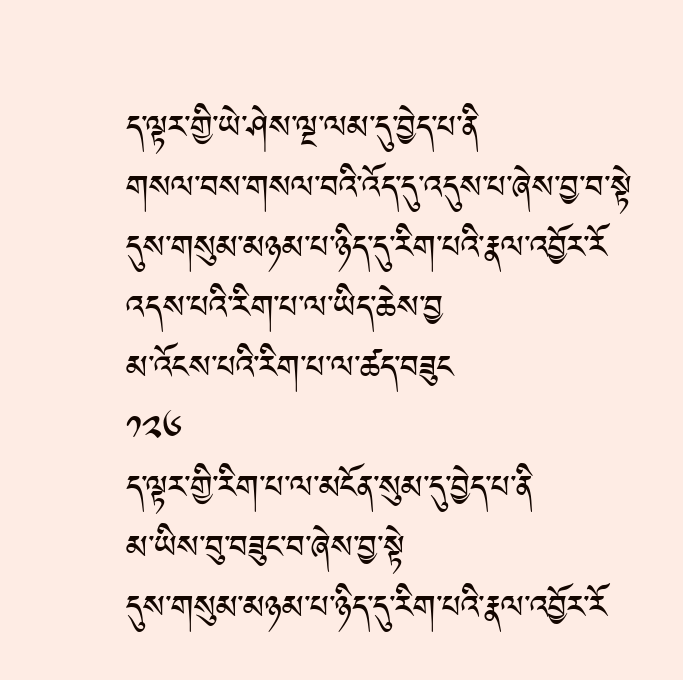ད་ལྟར་གྱི་ཡེ་ཤེས་ལྔ་ལམ་དུ་བྱེད་པ་ནི
གསལ་བས་གསལ་བའི་འོད་དུ་འདུས་པ་ཞེས་བྱ་བ་སྟེ
དུས་གསུམ་མཉམ་པ་ཉིད་དུ་རིག་པའི་རྣལ་འབྱོར་རོ
འདས་པའི་རིག་པ་ལ་ཡིད་ཆེས་བྱ
མ་འོངས་པའི་རིག་པ་ལ་ཚད་བཟུང
༡༢༦
ད་ལྟར་གྱི་རིག་པ་ལ་མངོན་སུམ་དུ་བྱེད་པ་ནི
མ་ཡིས་བུ་བཟུང་བ་ཞེས་བྱ་སྟེ
དུས་གསུམ་མཉམ་པ་ཉིད་དུ་རིག་པའི་རྣལ་འབྱོར་རོ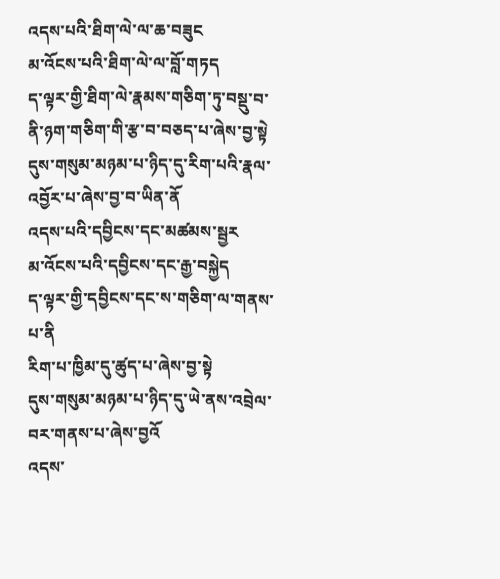འདས་པའི་ཐིག་ལེ་ལ་ཆ་བཟུང
མ་འོངས་པའི་ཐིག་ལེ་ལ་བློ་གཏད
ད་ལྟར་གྱི་ཐིག་ལེ་རྣམས་གཅིག་ཏུ་བསྡུ་བ་ནི་ཉག་གཅིག་གི་རྩ་བ་བཅད་པ་ཞེས་བྱ་སྟེ
དུས་གསུམ་མཉམ་པ་ཉིད་དུ་རིག་པའི་རྣལ་འབྱོར་པ་ཞེས་བྱ་བ་ཡིན་ནོ
འདས་པའི་དབྱིངས་དང་མཚམས་སྦྱར
མ་འོངས་པའི་དབྱིངས་དང་རྒྱ་བསྐྱེད
ད་ལྟར་གྱི་དབྱིངས་དང་ས་གཅིག་ལ་གནས་པ་ནི
རིག་པ་ཁྱིམ་དུ་ཚུད་པ་ཞེས་བྱ་སྟེ
དུས་གསུམ་མཉམ་པ་ཉིད་དུ་ཡེ་ནས་འབྲེལ་བར་གནས་པ་ཞེས་བྱའོ
འདས་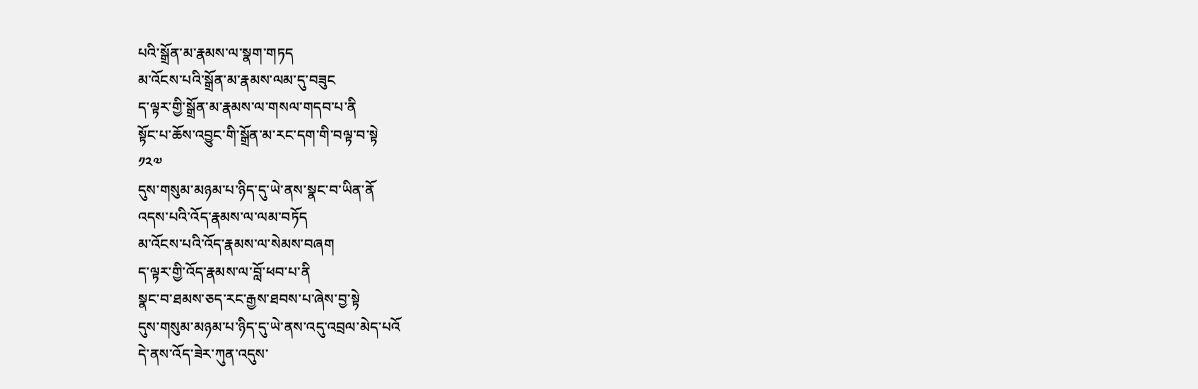པའི་སྒྲོན་མ་རྣམས་ལ་སྣག་གཏད
མ་འོངས་པའི་སྒྲོན་མ་རྣམས་ལམ་དུ་བཟུང
ད་ལྟར་གྱི་སྒྲོན་མ་རྣམས་ལ་གསལ་གདབ་པ་ནི
སྟོང་པ་ཆོས་འབྱུང་གི་སྒྲོན་མ་རང་དག་གི་བལྟ་བ་སྟེ
༡༢༧
དུས་གསུམ་མཉམ་པ་ཉིད་དུ་ཡེ་ནས་སྣང་བ་ཡིན་ནོ
འདས་པའི་འོད་རྣམས་ལ་ལམ་བཏོད
མ་འོངས་པའི་འོད་རྣམས་ལ་སེམས་བཞག
ད་ལྟར་གྱི་འོད་རྣམས་ལ་བློ་ཕབ་པ་ནི
སྣང་བ་ཐམས་ཅད་རང་རྒྱས་ཐབས་པ་ཞེས་བྱ་སྟེ
དུས་གསུམ་མཉམ་པ་ཉིད་དུ་ཡེ་ནས་འདུ་འབྲལ་མེད་པའོ
དེ་ནས་འོད་ཟེར་ཀུན་འདུས་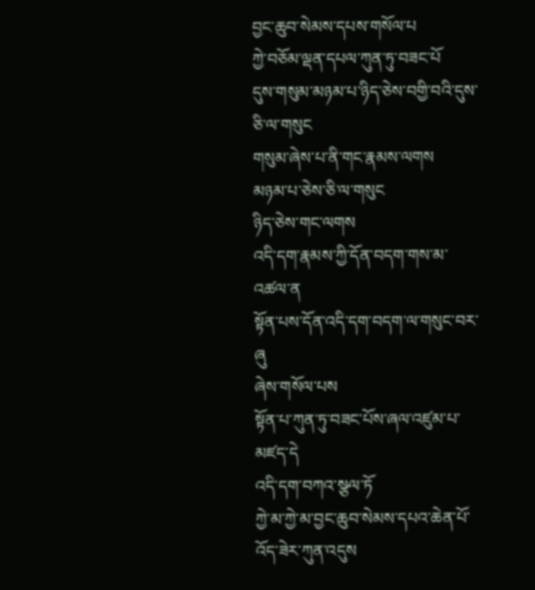བྱང་ཆུབ་སེམས་དཔས་གསོལ་པ
ཀྱེ་བཅོམ་ལྡན་དཔལ་ཀུན་ཏུ་བཟང་པོ
དུས་གསུམ་མཉམ་པ་ཉིད་ཅེས་བགྱི་བའི་དུས་ཅི་ལ་གསུང
གསུམ་ཞེས་པ་ནི་གང་རྣམས་ལགས
མཉམ་པ་ཅེས་ཅི་ལ་གསུང
ཉིད་ཅེས་གང་ལགས
འདི་དག་རྣམས་ཀྱི་དོན་བདག་གས་མ་འཚལ་ན
སྟོན་པས་དོན་འདི་དག་བདག་ལ་གསུང་བར་ཞུ
ཞེས་གསོལ་པས
སྟོན་པ་ཀུན་ཏུ་བཟང་པོས་ཞལ་འཛུམ་པ་མཛད་དེ
འདི་དག་བཀའ་སྩལ་ཏོ
ཀྱེ་མ་ཀྱེ་མ་བྱང་ཆུབ་སེམས་དཔའ་ཆེན་པོ་འོད་ཟེར་ཀུན་འདུས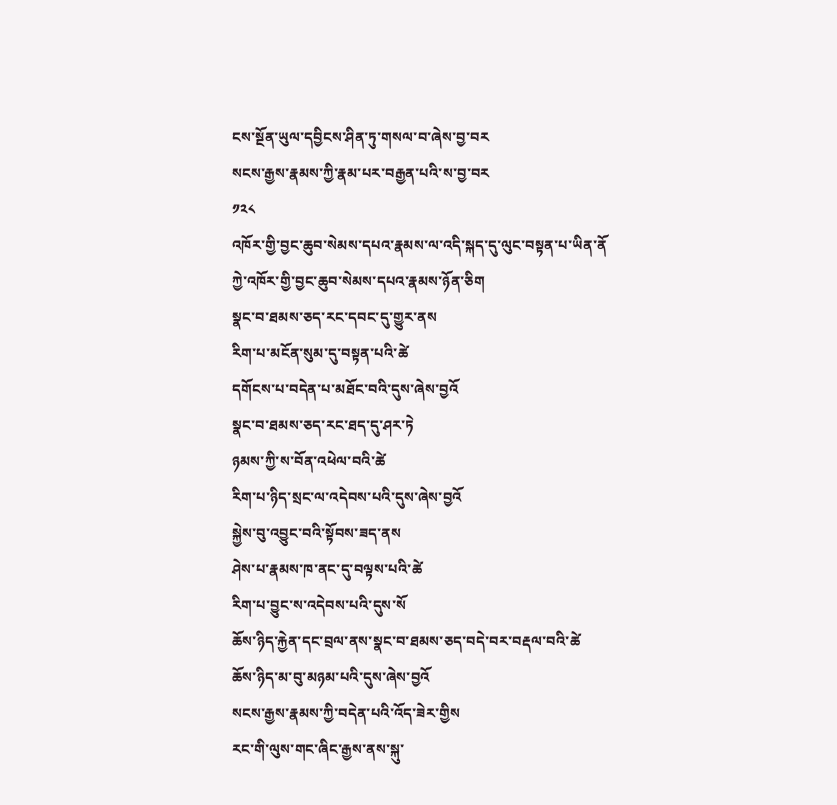ངས་སྔོན་ཡུལ་དབྱིངས་ཤིན་ཏུ་གསལ་བ་ཞེས་བྱ་བར
སངས་རྒྱས་རྣམས་ཀྱི་རྣམ་པར་བརྒྱན་པའི་ས་བྱ་བར
༡༢༨
འཁོར་གྱི་བྱང་ཆུབ་སེམས་དཔའ་རྣམས་ལ་འདི་སྐད་དུ་ལུང་བསྟན་པ་ཡིན་ནོ
ཀྱེ་འཁོར་གྱི་བྱང་ཆུབ་སེམས་དཔའ་རྣམས་ཉོན་ཅིག
སྣང་བ་ཐམས་ཅད་རང་དབང་དུ་གྱུར་ནས
རིག་པ་མངོན་སུམ་དུ་བསྟན་པའི་ཚེ
དགོངས་པ་བདེན་པ་མཐོང་བའི་དུས་ཞེས་བྱའོ
སྣང་བ་ཐམས་ཅད་རང་ཐད་དུ་ཤར་ཏེ
ཉམས་ཀྱི་ས་བོན་འཕེལ་བའི་ཚེ
རིག་པ་ཉིད་སྲང་ལ་འདེབས་པའི་དུས་ཞེས་བྱའོ
སྐྱེས་བུ་འབྱུང་བའི་སྟོབས་ཟད་ནས
ཤེས་པ་རྣམས་ཁ་ནང་དུ་བལྟས་པའི་ཚེ
རིག་པ་བྱུང་ས་འདེབས་པའི་དུས་སོ
ཆོས་ཉིད་རྐྱེན་དང་བྲལ་ནས་སྣང་བ་ཐམས་ཅད་བདེ་བར་བརྡལ་བའི་ཚེ
ཆོས་ཉིད་མ་བུ་མཉམ་པའི་དུས་ཞེས་བྱའོ
སངས་རྒྱས་རྣམས་ཀྱི་བདེན་པའི་འོད་ཟེར་གྱིས
རང་གི་ལུས་གང་ཞིང་རྒྱས་ནས་སྐུ་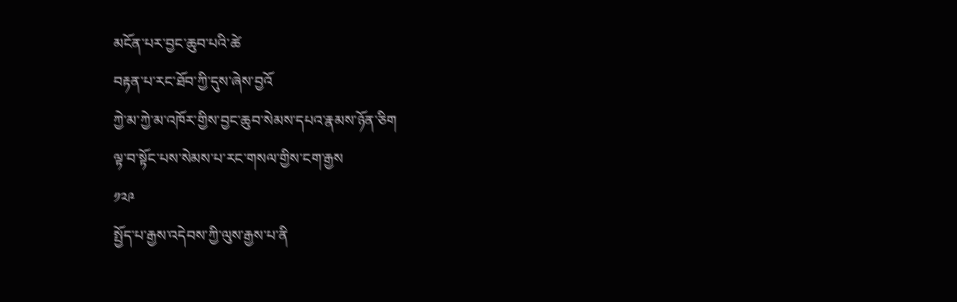མངོན་པར་བྱང་ཆུབ་པའི་ཚེ
བརྟན་པ་རང་ཐོབ་ཀྱི་དུས་ཞེས་བྱའོ
ཀྱེ་མ་ཀྱེ་མ་འཁོར་གྱིས་བྱང་ཆུབ་སེམས་དཔའ་རྣམས་ཉོན་ཅིག
ལྟ་བ་སྟོང་པས་སེམས་པ་རང་གསལ་གྱིས་ངག་རྒྱས
༡༢༩
སྤྱོད་པ་རྒྱས་འདེབས་ཀྱི་ལུས་རྒྱས་པ་ནི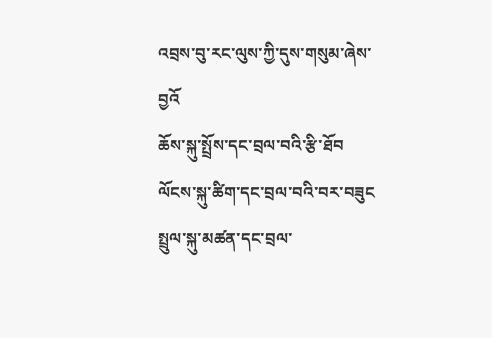འབྲས་བུ་རང་ལུས་ཀྱི་དུས་གསུམ་ཞེས་བྱའོ
ཆོས་སྐུ་སྤྲོས་དང་བྲལ་བའི་རྩི་ཐོབ
ལོངས་སྐུ་ཚིག་དང་བྲལ་བའི་བར་བཟུང
སྤྲུལ་སྐུ་མཚན་དང་བྲལ་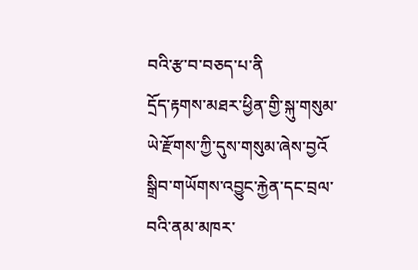བའི་རྩ་བ་བཅད་པ་ནི
དྲོད་རྟགས་མཐར་ཕྱིན་གྱི་སྐུ་གསུམ་ཡེ་རྫོགས་ཀྱི་དུས་གསུམ་ཞེས་བྱའོ
སྒྲིབ་གཡོགས་འབྱུང་རྐྱེན་དང་བྲལ་བའི་ནམ་མཁར་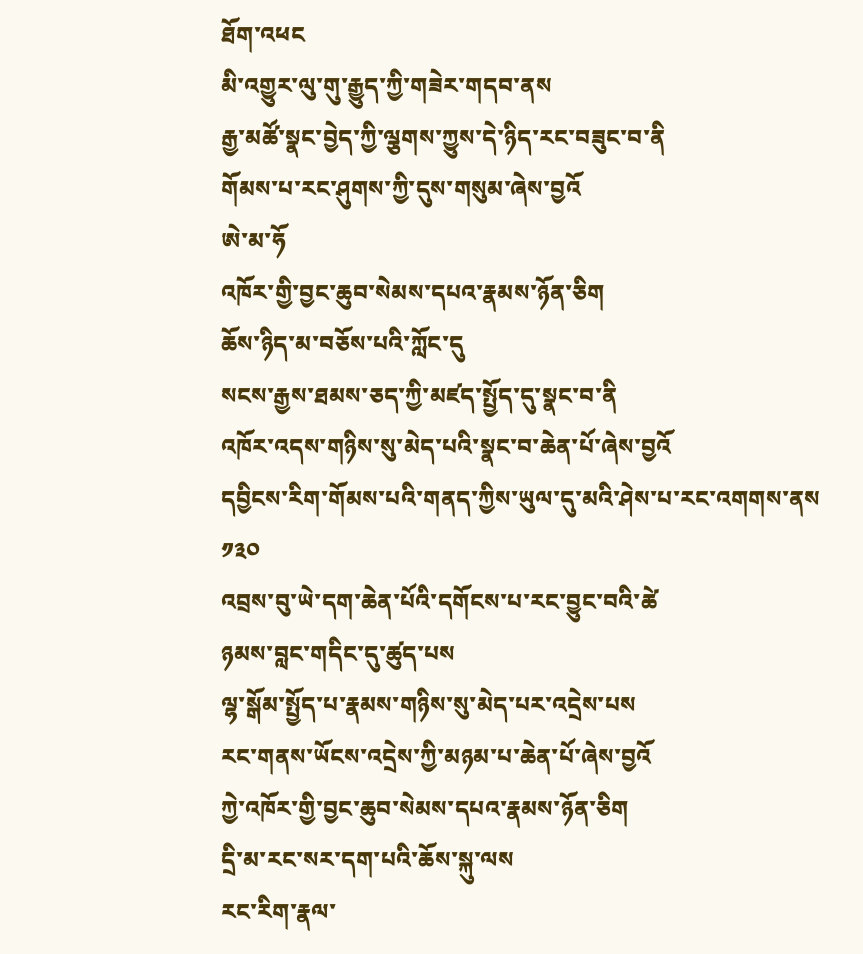ཐོག་འཕང
མི་འགྱུར་ལུ་གུ་རྒྱུད་ཀྱི་གཟེར་གདབ་ནས
རྒྱ་མཚོ་སྣང་བྱེད་ཀྱི་ལྕགས་ཀྱུས་དེ་ཉིད་རང་བཟུང་བ་ནི
གོམས་པ་རང་ཤུགས་ཀྱི་དུས་གསུམ་ཞེས་བྱའོ
ཨེ་མ་ཧོ
འཁོར་གྱི་བྱང་ཆུབ་སེམས་དཔའ་རྣམས་ཉོན་ཅིག
ཆོས་ཉིད་མ་བཅོས་པའི་ཀློང་དུ
སངས་རྒྱས་ཐམས་ཅད་ཀྱི་མཛད་སྤྱོད་དུ་སྣང་བ་ནི
འཁོར་འདས་གཉིས་སུ་མེད་པའི་སྣང་བ་ཆེན་པོ་ཞེས་བྱའོ
དབྱིངས་རིག་གོམས་པའི་གནད་ཀྱིས་ཡུལ་དུ་མའི་ཤེས་པ་རང་འགགས་ནས
༡༣༠
འབྲས་བུ་ཡེ་དག་ཆེན་པོའི་དགོངས་པ་རང་བྱུང་བའི་ཚེ
ཉམས་བླང་གདིང་དུ་ཚུད་པས
ལྷ་སྒོམ་སྤྱོད་པ་རྣམས་གཉིས་སུ་མེད་པར་འདྲེས་པས
རང་གནས་ཡོངས་འདྲེས་ཀྱི་མཉམ་པ་ཆེན་པོ་ཞེས་བྱའོ
ཀྱེ་འཁོར་གྱི་བྱང་ཆུབ་སེམས་དཔའ་རྣམས་ཉོན་ཅིག
དྲི་མ་རང་སར་དག་པའི་ཆོས་སྐུ་ལས
རང་རིག་རྣལ་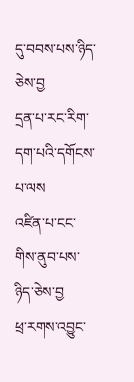དུ་བབས་པས་ཉིད་ཅེས་བྱ
དྲན་པ་རང་རིག་དག་པའི་དགོངས་པ་ལས
འཛིན་པ་ངང་གིས་ནུབ་པས་ཉིད་ཅེས་བྱ
ཕྲ་རགས་འབྱུང་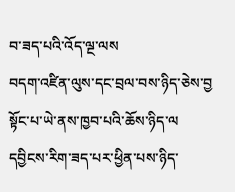བ་ཟད་པའི་འོད་ལྔ་ལས
བདག་འཛིན་ལུས་དང་བྲལ་བས་ཉིད་ཅེས་བྱ
སྟོང་པ་ཡེ་ནས་ཁྱབ་པའི་ཆོས་ཉིད་ལ
དབྱིངས་རིག་ཟད་པར་ཕྱིན་པས་ཉིད་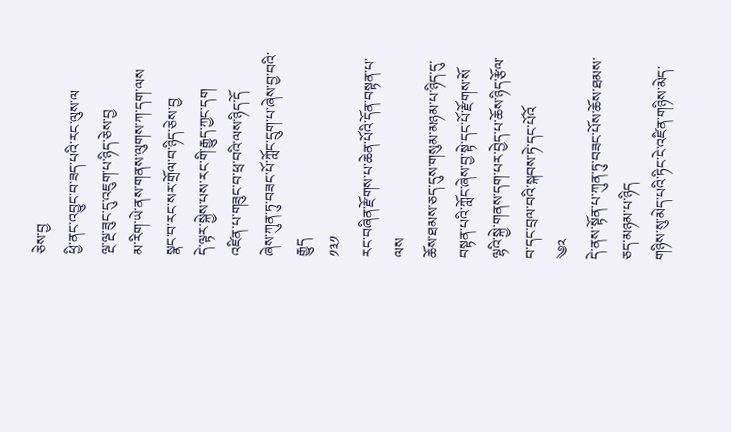ཅེས་བྱ
ཕྱི་ནང་འབྱུང་བ་ཟད་པའི་རང་ལུས་ལ
ལྔ་ལྔ་ཟུང་དུ་འཇུག་པ་ཉིད་ཅེས་བྱ
མ་རིག་ཡེ་ནས་གནས་ལུགས་ཀ་དག་ལས
སྣང་བ་རང་སར་གྲོལ་བ་ཉིད་ཅེས་བྱ
དེ་ལྟར་སྐྱེས་པས་རང་གི་རྒྱུད་ཀྱང་དག
འཛིན་པ་གཟུང་བ་ཕྲ་བའི་ལས་ཉིད་དོ
ཞེས་ཀུན་ཏུ་བཟང་པོ་ཀློང་དྲུག་པ་ཞེས་བྱ་བའི་རྒྱུད
༡༣༡
རང་བཞིན་རྫོགས་པ་ཆེན་པོའི་དོན་བསྟན་པ་ལས
ཆོས་ཐམས་ཅད་དུས་གསུམ་མཉམ་པ་ཉིད་དུ་བསྟན་པའི་ཀློང་ཞེས་བྱ་སྟེ་དང་པོ་རྫོགས་སོ
ལྷའི་སྐྱེ་གནས་དག་པར་བྱེད་པ་ཆོས་ཉིད་རྩོལ་བ་དང་བྲལ་བའི་སྐབས་ཏེ་དང་པོའོ
༄༢
དེ་ནས་སྟོན་པ་ཀུན་ཏུ་བཟང་པོས་ཆོས་ཐམས་ཅད་མཉམ་པ་ཉིད
གཉིས་སུ་མེད་པའི་ཏིང་ངེ་འཛིན་གཉིས་མེད་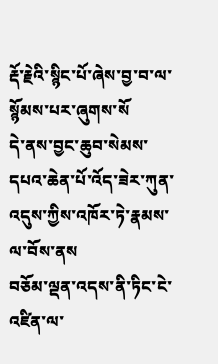རྡོ་རྗེའི་སྙིང་པོ་ཞེས་བྱ་བ་ལ་སྙོམས་པར་ཞུགས་སོ
དེ་ནས་བྱང་ཆུབ་སེམས་དཔའ་ཆེན་པོ་འོད་ཟེར་ཀུན་འདུས་ཀྱིས་འཁོར་ཏེ་རྣམས་ལ་བོས་ནས
བཅོམ་ལྡན་འདས་ནི་ཏིང་ངེ་འཛིན་ལ་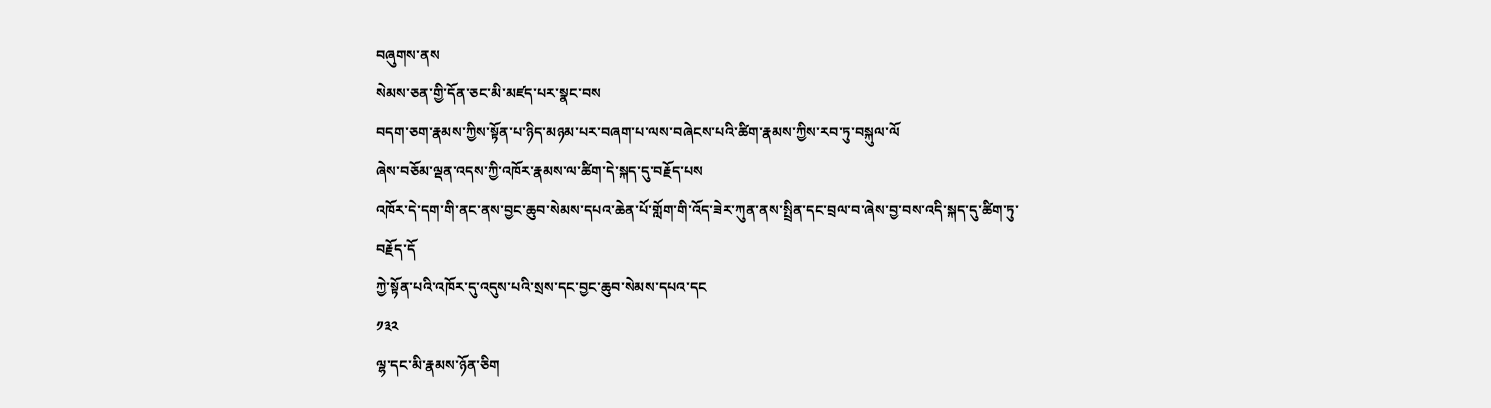བཞུགས་ནས
སེམས་ཅན་གྱི་དོན་ཅང་མི་མཛད་པར་སྣང་བས
བདག་ཅག་རྣམས་ཀྱིས་སྟོན་པ་ཉིད་མཉམ་པར་བཞག་པ་ལས་བཞེངས་པའི་ཚིག་རྣམས་ཀྱིས་རབ་ཏུ་བསྐུལ་ལོ
ཞེས་བཅོམ་ལྡན་འདས་ཀྱི་འཁོར་རྣམས་ལ་ཚིག་དེ་སྐད་དུ་བརྗོད་པས
འཁོར་དེ་དག་གི་ནང་ནས་བྱང་ཆུབ་སེམས་དཔའ་ཆེན་པོ་གློག་གི་འོད་ཟེར་ཀུན་ནས་སྤྲིན་དང་བྲལ་བ་ཞེས་བྱ་བས་འདི་སྐད་དུ་ཚིག་ཏུ་བརྗོད་དོ
ཀྱེ་སྟོན་པའི་འཁོར་དུ་འདུས་པའི་སྲས་དང་བྱང་ཆུབ་སེམས་དཔའ་དང
༡༣༢
ལྷ་དང་མི་རྣམས་ཉོན་ཅིག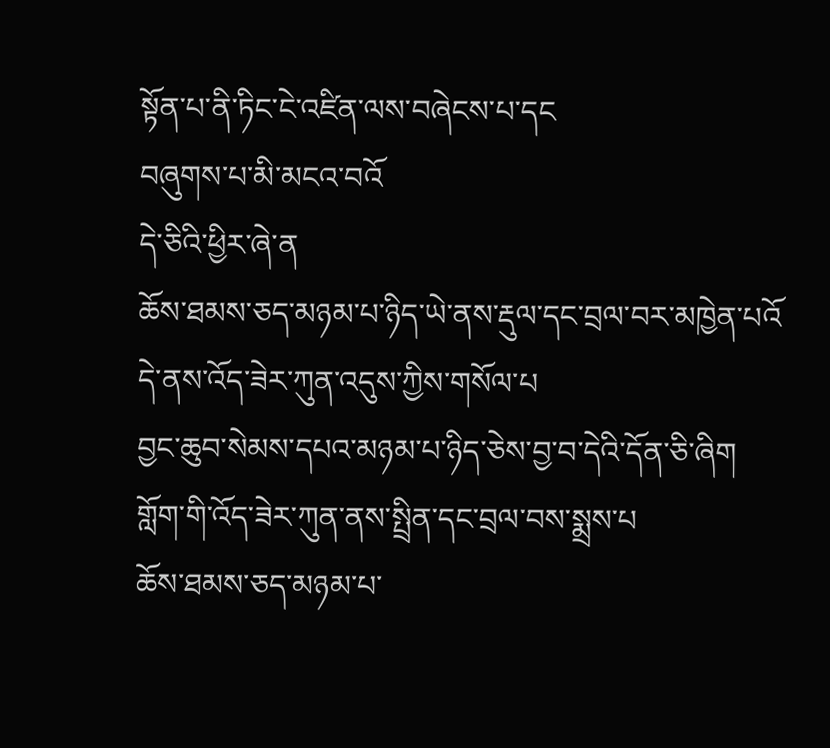སྟོན་པ་ནི་ཏིང་ངེ་འཛིན་ལས་བཞེངས་པ་དང
བཞུགས་པ་མི་མངའ་བའོ
དེ་ཅིའི་ཕྱིར་ཞེ་ན
ཆོས་ཐམས་ཅད་མཉམ་པ་ཉིད་ཡེ་ནས་རྡུལ་དང་བྲལ་བར་མཁྱེན་པའོ
དེ་ནས་འོད་ཟེར་ཀུན་འདུས་ཀྱིས་གསོལ་པ
བྱང་ཆུབ་སེམས་དཔའ་མཉམ་པ་ཉིད་ཅེས་བྱ་བ་དེའི་དོན་ཅི་ཞིག
གློག་གི་འོད་ཟེར་ཀུན་ནས་སྤྲིན་དང་བྲལ་བས་སྨྲས་པ
ཆོས་ཐམས་ཅད་མཉམ་པ་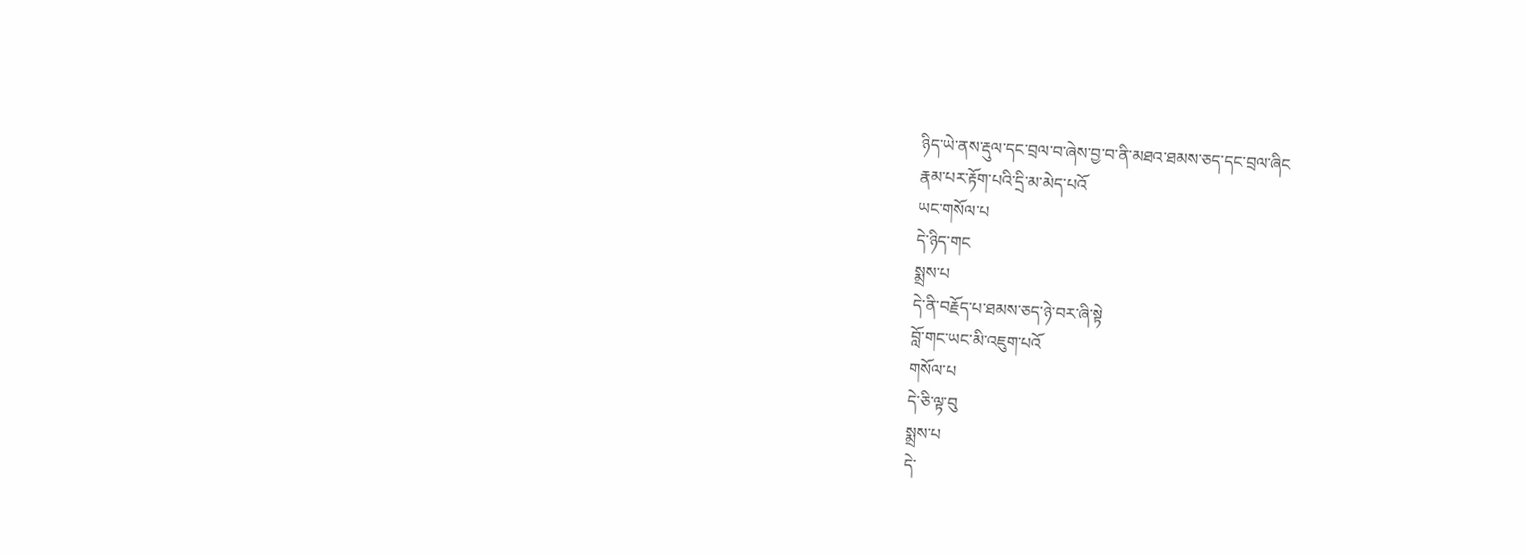ཉིད་ཡེ་ནས་རྡུལ་དང་བྲལ་བ་ཞེས་བྱ་བ་ནི་མཐའ་ཐམས་ཅད་དང་བྲལ་ཞིང
རྣམ་པར་རྟོག་པའི་དྲི་མ་མེད་པའོ
ཡང་གསོལ་པ
དེ་ཉིད་གང
སྨྲས་པ
དེ་ནི་བརྗོད་པ་ཐམས་ཅད་ཉེ་བར་ཞི་སྟེ
བློ་གང་ཡང་མི་འཇུག་པའོ
གསོལ་པ
དེ་ཅི་ལྟ་བུ
སྨྲས་པ
དེ་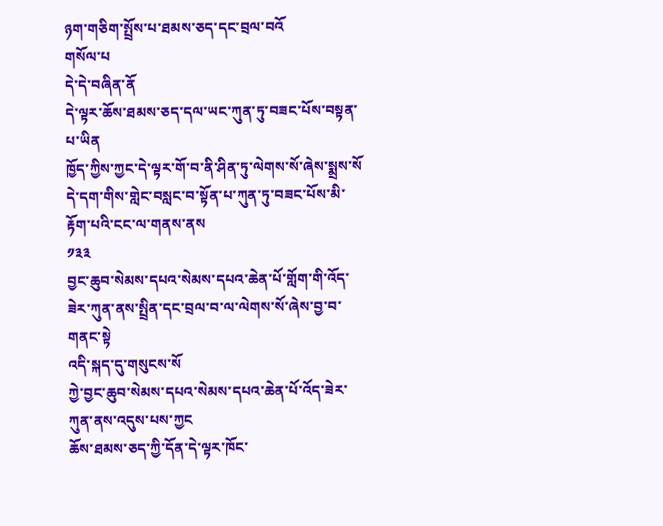ཉག་གཅིག་སྤྲོས་པ་ཐམས་ཅད་དང་བྲལ་བའོ
གསོལ་པ
དེ་དེ་བཞིན་ནོ
དེ་ལྟར་ཆོས་ཐམས་ཅད་དལ་ཡང་ཀུན་ཏུ་བཟང་པོས་བསྟན་པ་ཡིན
ཁྱོད་ཀྱིས་ཀྱང་དེ་ལྟར་གོ་བ་ནི་ཤིན་ཏུ་ལེགས་སོ་ཞེས་སྨྲས་སོ
དེ་དག་གིས་གླེང་བསླང་བ་སྟོན་པ་ཀུན་ཏུ་བཟང་པོས་མི་རྟོག་པའི་ངང་ལ་གནས་ནས
༡༣༣
བྱང་ཆུབ་སེམས་དཔའ་སེམས་དཔའ་ཆེན་པོ་གློག་གི་འོད་ཟེར་ཀུན་ནས་སྤྲིན་དང་བྲལ་བ་ལ་ལེགས་སོ་ཞེས་བྱ་བ་གནང་སྟེ
འདི་སྐད་དུ་གསུངས་སོ
ཀྱེ་བྱང་ཆུབ་སེམས་དཔའ་སེམས་དཔའ་ཆེན་པོ་འོད་ཟེར་ཀུན་ནས་འདུས་པས་ཀྱང
ཆོས་ཐམས་ཅད་ཀྱི་དོན་དེ་ལྟར་ཁོང་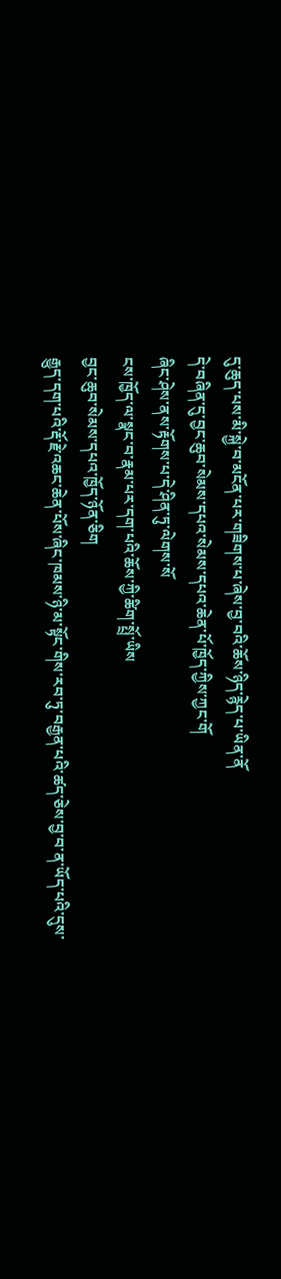དུ་ཆུད་པས་མི་སྐྱེ་བ་མངོན་པར་གཟིགས་པ་ཞེས་བྱ་བའི་ཆོས་ཉིད་རྙེད་པ་ཡིན་ནོ
དེ་བཞིན་དུ་བྱང་ཆུབ་སེམས་དཔའ་སེམས་དཔའ་ཆེན་པོ་ཁྱོད་ཀྱིས་ཀྱང་གོ
ཞིང་ཤེས་ནས་རྟོགས་པ་དེ་ཤིན་ཏུ་ལེགས་སོ
ངས་ཁྱོད་ལ་སྣང་བ་རྣམ་པར་དག་པའི་ཆོས་ཀྱི་ཚིག་སྤྲོ་ཡིས
བྱང་ཆུབ་སེམས་དཔའ་ཁྱོད་ཉོན་ཅིག
རྒྱུད་དག་པའི་རྡོ་རྗེ་འཆང་ཆེན་པོས་ཞིང་ཁམས་ཉི་མ་སྟོང་གིས་རབ་ཏུ་བརྒྱན་པའི་ཚད་ཅེས་བྱ་བ་ན་ཡོད་པའི་དུས་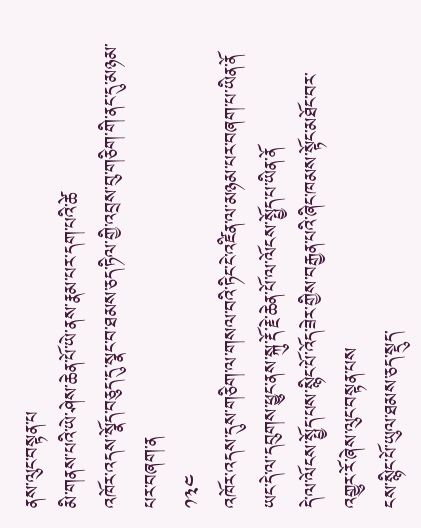ནས་ལུང་བསྟན་པ
མི་གནས་པའི་ཡེ་ཤེས་ཆེན་པོ་ཡེ་ནས་རྣམ་པར་དག་པའི་ཚེ
འཁོར་འདས་སྣོད་བཅུད་དུ་སྣང་བ་ཐམས་ཅད་ཏིལ་གྱི་འབྲས་བུ་གཅིག་གི་ནང་དུ་མཉམ་པར་བཞག་ན
༡༣༤
འཁོར་འདས་དུས་གཅིག་ལ་གསལ་བའི་ཏིང་ངེ་འཛིན་ལ་མཉམ་པར་བཞག་པ་ཡིན་ནོ
ཡང་དེ་ལ་དབུགས་ཕྱུང་ནས་སྐུ་རྡོ་རྗེ་ཆེན་པོ་ལ་ལོངས་སྤྱོད་པ་ཡིན་ནོ
དེ་ལ་ལོངས་སྤྱོད་པས་སྙིང་པོ་འོད་ཟེར་གྱིས་བརྒྱན་པའི་ཞིང་ཁམས་སྟོང་མཐོང་བར་འགྱུར་རོ་ཞེས་ལུང་བསྟན་པས
ངས་སྙིང་པོ་ཡུལ་ཐམས་ཅད་སྡུད་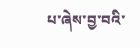པ་ཞེས་བྱ་བའི་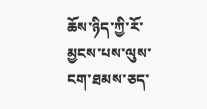ཆོས་ཉིད་ཀྱི་རོ་མྱངས་པས་ལུས་ངག་ཐམས་ཅད་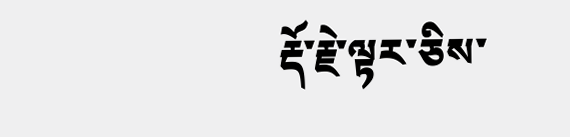རྡོ་རྗེ་ལྟར་ཅིས་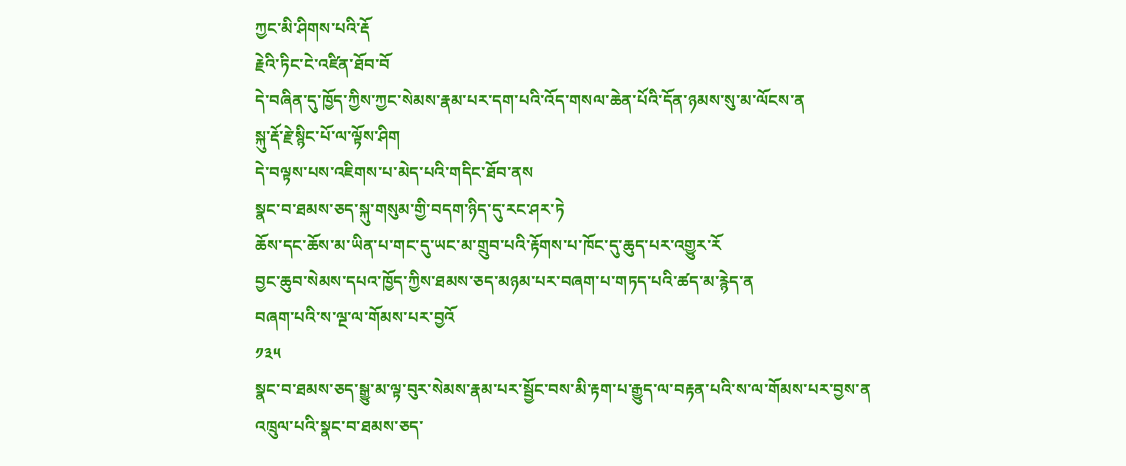ཀྱང་མི་ཤིགས་པའི་རྡོ
རྗེའི་ཏིང་ངེ་འཛིན་ཐོབ་བོ
དེ་བཞིན་དུ་ཁྱོད་ཀྱིས་ཀྱང་སེམས་རྣམ་པར་དག་པའི་འོད་གསལ་ཆེན་པོའི་དོན་ཉམས་སུ་མ་ལོངས་ན
སྐུ་རྡོ་རྗེ་སྙིང་པོ་ལ་ལྟོས་ཤིག
དེ་བལྟས་པས་འཇིགས་པ་མེད་པའི་གདིང་ཐོབ་ནས
སྣང་བ་ཐམས་ཅད་སྐུ་གསུམ་གྱི་བདག་ཉིད་དུ་རང་ཤར་ཏེ
ཆོས་དང་ཆོས་མ་ཡིན་པ་གང་དུ་ཡང་མ་གྲུབ་པའི་རྟོགས་པ་ཁོང་དུ་ཆུད་པར་འགྱུར་རོ
བྱང་ཆུབ་སེམས་དཔའ་ཁྱོད་ཀྱིས་ཐམས་ཅད་མཉམ་པར་བཞག་པ་གཏད་པའི་ཚད་མ་རྙེད་ན
བཞག་པའི་ས་ལྔ་ལ་གོམས་པར་བྱའོ
༡༣༥
སྣང་བ་ཐམས་ཅད་སྒྱུ་མ་ལྟ་བུར་སེམས་རྣམ་པར་སྦྱོང་བས་མི་རྟག་པ་རྒྱུད་ལ་བརྟན་པའི་ས་ལ་གོམས་པར་བྱས་ན
འཁྲུལ་པའི་སྣང་བ་ཐམས་ཅད་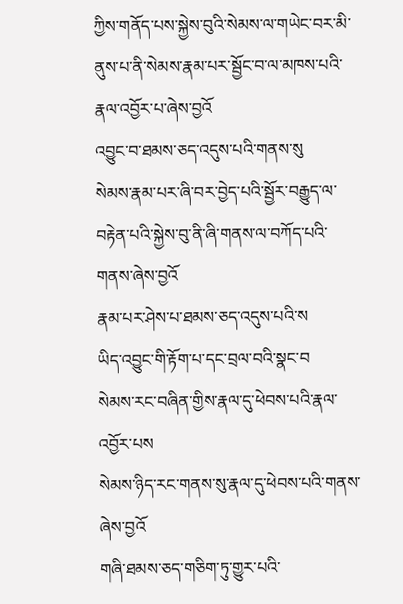ཀྱིས་གནོད་པས་སྐྱེས་བུའི་སེམས་ལ་གཡེང་བར་མི་ནུས་པ་ནི་སེམས་རྣམ་པར་སྦྱོང་བ་ལ་མཁས་པའི་རྣལ་འབྱོར་པ་ཞེས་བྱའོ
འབྱུང་བ་ཐམས་ཅད་འདུས་པའི་གནས་སུ
སེམས་རྣམ་པར་ཞི་བར་བྱེད་པའི་སྦྱོར་བརྒྱུད་ལ་བརྟེན་པའི་སྐྱེས་བུ་ནི་ཞི་གནས་ལ་བཀོད་པའི་གནས་ཞེས་བྱའོ
རྣམ་པར་ཤེས་པ་ཐམས་ཅད་འདུས་པའི་ས
ཡིད་འབྱུང་གི་རྟོག་པ་དང་བྲལ་བའི་སྣང་བ
སེམས་རང་བཞིན་གྱིས་རྣལ་དུ་ཕེབས་པའི་རྣལ་འབྱོར་པས
སེམས་ཉིད་རང་གནས་སུ་རྣལ་དུ་ཕེབས་པའི་གནས་ཞེས་བྱའོ
གཞི་ཐམས་ཅད་གཅིག་ཏུ་གྱུར་པའི་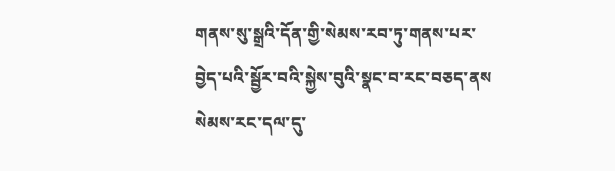གནས་སུ་སྒྲའི་དོན་གྱི་སེམས་རབ་ཏུ་གནས་པར་བྱེད་པའི་སྦྱོར་བའི་སྐྱེས་བུའི་སྣང་བ་རང་བཅད་ནས
སེམས་རང་དལ་དུ་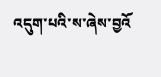འདུག་པའི་ས་ཞེས་བྱའོ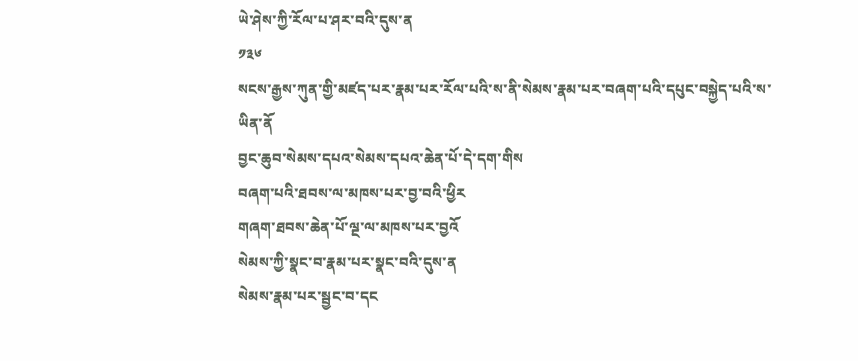ཡེ་ཤེས་ཀྱི་རོལ་པ་ཤར་བའི་དུས་ན
༡༣༦
སངས་རྒྱས་ཀུན་གྱི་མཛད་པར་རྣམ་པར་རོལ་པའི་ས་ནི་སེམས་རྣམ་པར་བཞག་པའི་དཔུང་བསྐྱེད་པའི་ས་ཡིན་ནོ
བྱང་ཆུབ་སེམས་དཔའ་སེམས་དཔའ་ཆེན་པོ་དེ་དག་གིས
བཞག་པའི་ཐབས་ལ་མཁས་པར་བྱ་བའི་ཕྱིར
གཞག་ཐབས་ཆེན་པོ་ལྔ་ལ་མཁས་པར་བྱའོ
སེམས་ཀྱི་སྣང་བ་རྣམ་པར་སྣང་བའི་དུས་ན
སེམས་རྣམ་པར་སྦྱང་བ་དང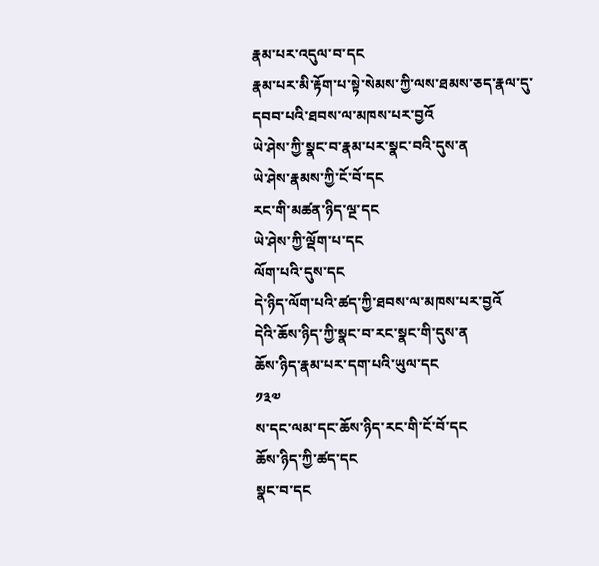རྣམ་པར་འདུལ་བ་དང
རྣམ་པར་མི་རྟོག་པ་སྟེ་སེམས་ཀྱི་ལས་ཐམས་ཅད་རྣལ་དུ་དབབ་པའི་ཐབས་ལ་མཁས་པར་བྱའོ
ཡེ་ཤེས་ཀྱི་སྣང་བ་རྣམ་པར་སྣང་བའི་དུས་ན
ཡེ་ཤེས་རྣམས་ཀྱི་ངོ་བོ་དང
རང་གི་མཚན་ཉིད་ལྔ་དང
ཡེ་ཤེས་ཀྱི་ལྡོག་པ་དང
ལོག་པའི་དུས་དང
དེ་ཉིད་ལོག་པའི་ཚད་ཀྱི་ཐབས་ལ་མཁས་པར་བྱའོ
དེའི་ཆོས་ཉིད་ཀྱི་སྣང་བ་རང་སྣང་གི་དུས་ན
ཆོས་ཉིད་རྣམ་པར་དག་པའི་ཡུལ་དང
༡༣༧
ས་དང་ལམ་དང་ཆོས་ཉིད་རང་གི་ངོ་བོ་དང
ཆོས་ཉིད་ཀྱི་ཚད་དང
སྣང་བ་དང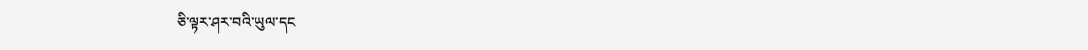ཅི་ལྟར་ཤར་བའི་ཡུལ་དང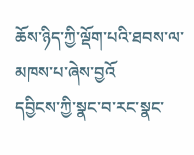ཆོས་ཉིད་ཀྱི་ལྡོག་པའི་ཐབས་ལ་མཁས་པ་ཞེས་བྱའོ
དབྱིངས་ཀྱི་སྣང་བ་རང་སྣང་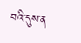བའི་དུས་ན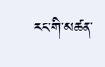རང་གི་མཚན་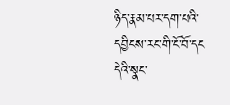ཉིད་རྣམ་པར་དག་པའི་དབྱིངས་རང་གི་ངོ་བོ་དང
དེའི་སྣང་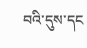བའི་དུས་དང